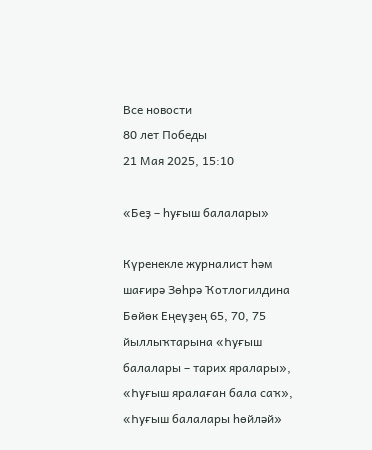Все новости
80 лет Победы
21 Мая 2025, 15:10

«Беҙ – һуғыш балалары»

Күренекле журналист һәм шағирә Зөһрә Ҡотлогилдина Бөйөк Еңеүҙең 65, 70, 75 йыллыҡтарына «Һуғыш балалары – тарих яралары», «Һуғыш яралаған бала саҡ», «Һуғыш балалары һөйләй»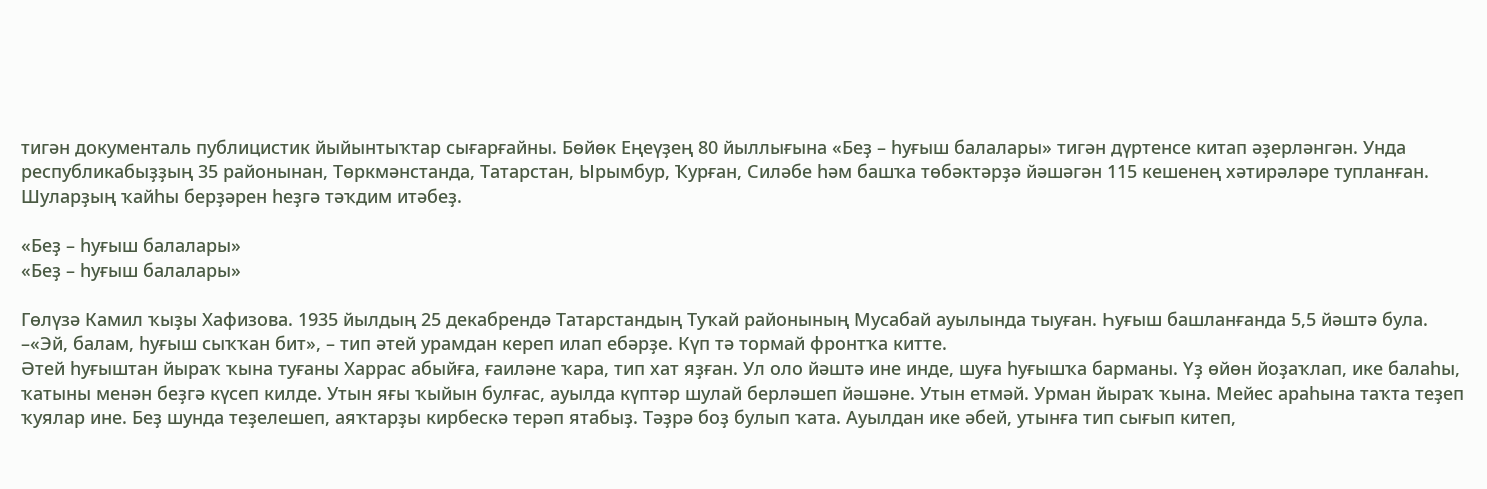тигән документаль публицистик йыйынтыҡтар сығарғайны. Бөйөк Еңеүҙең 80 йыллығына «Беҙ – һуғыш балалары» тигән дүртенсе китап әҙерләнгән. Унда республикабыҙҙың 35 районынан, Төркмәнстанда, Татарстан, Ырымбур, Ҡурған, Силәбе һәм башҡа төбәктәрҙә йәшәгән 115 кешенең хәтирәләре тупланған. Шуларҙың ҡайһы берҙәрен һеҙгә тәҡдим итәбеҙ.

«Беҙ – һуғыш балалары»
«Беҙ – һуғыш балалары»

Гөлүзә Камил ҡыҙы Хафизова. 1935 йылдың 25 декабрендә Татарстандың Туҡай районының Мусабай ауылында тыуған. Һуғыш башланғанда 5,5 йәштә була.
–«Эй, балам, һуғыш сыҡҡан бит», – тип әтей урамдан кереп илап ебәрҙе. Күп тә тормай фронтҡа китте.
Әтей һуғыштан йыраҡ ҡына туғаны Харрас абыйға, ғаиләне ҡара, тип хат яҙған. Ул оло йәштә ине инде, шуға һуғышҡа барманы. Үҙ өйөн йоҙаҡлап, ике балаһы, ҡатыны менән беҙгә күсеп килде. Утын яғы ҡыйын булғас, ауылда күптәр шулай берләшеп йәшәне. Утын етмәй. Урман йыраҡ ҡына. Мейес араһына таҡта теҙеп ҡуялар ине. Беҙ шунда теҙелешеп, аяҡтарҙы кирбескә терәп ятабыҙ. Тәҙрә боҙ булып ҡата. Ауылдан ике әбей, утынға тип сығып китеп,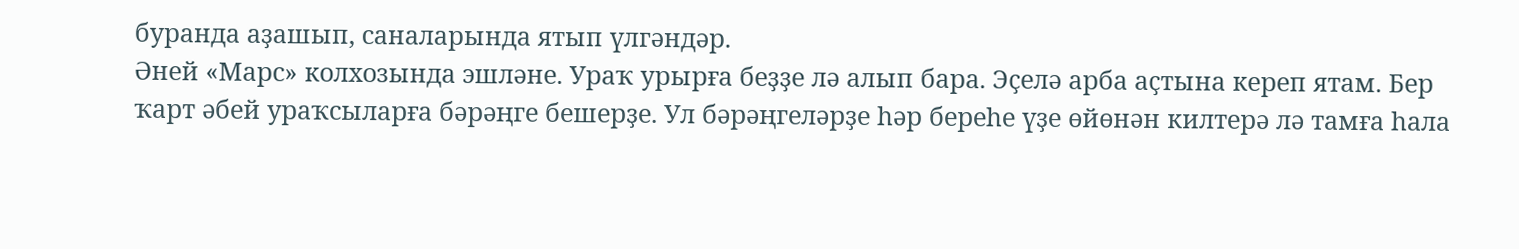буранда аҙашып, саналарында ятып үлгәндәр.
Әней «Марс» колхозында эшләне. Ураҡ урырға беҙҙе лә алып бара. Эҫелә арба аҫтына кереп ятам. Бер ҡарт әбей ураҡсыларға бәрәңге бешерҙе. Ул бәрәңгеләрҙе һәр береһе үҙе өйөнән килтерә лә тамға һала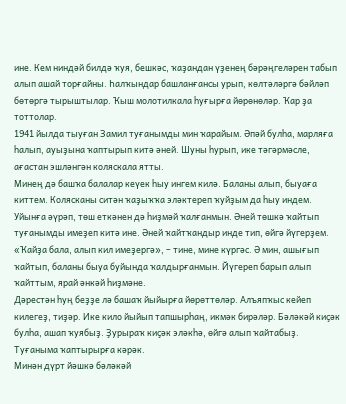ине. Кем ниндәй билдә ҡуя, бешкәс, ҡаҙандан үҙенең бәрәңгеләрен табып алып ашай торғайны. Һалҡындар башланғансы урып, көлтәләргә бәйләп бөтөргә тырыштылар. Ҡыш молотилкала һуғырға йөрөнөләр. Ҡар ҙа тоттолар.
1941 йылда тыуған Замил туғанымды мин ҡарайым. Әпәй булһа, марляға һалып, ауыҙына ҡаптырып китә әней. Шуны һурып, ике тәгәрмәсле, ағастан эшләнгән коляскала ятты.
Минең дә башҡа балалар кеүек һыу ингем килә. Баланы алып, быуаға киттем. Колясканы ситән ҡаҙыҡҡа эләктереп ҡуйҙым да һыу индем. Уйынға әүрәп, төш еткәнен дә һиҙмәй ҡалғанмын. Әней төшкә ҡайтып туғанымды имеҙеп китә ине. Әней ҡайтҡандыр инде тип, өйгә йүгерҙем. «Ҡайҙа бала, алып кил имеҙергә», – тине, мине күргәс. Ә мин, ашығып ҡайтып, баланы быуа буйында ҡалдырғанмын. Йүгереп барып алып ҡайттым, ярай әнкәй һиҙмәне.
Дәрестән һуң беҙҙе лә башаҡ йыйырға йөрөттөләр. Алъяпҡыс кейеп килегеҙ, тиҙәр. Ике кило йыйып тапшырһаң, икмәк бирәләр. Бәләкәй киҫәк булһа, ашап ҡуябыҙ. Ҙурыраҡ киҫәк эләкһә, өйгә алып ҡайтабыҙ. Туғаныма ҡаптырырға кәрәк.
Минән дүрт йәшкә бәләкәй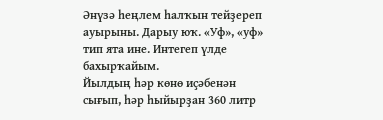Әнүзә һеңлем һалҡын тейҙереп
ауырыны. Дарыу юҡ. «Уф», «уф» тип ята ине. Интегеп үлде бахырҡайым.
Йылдың һәр көнө иҫәбенән сығып, һәр һыйырҙан 360 литр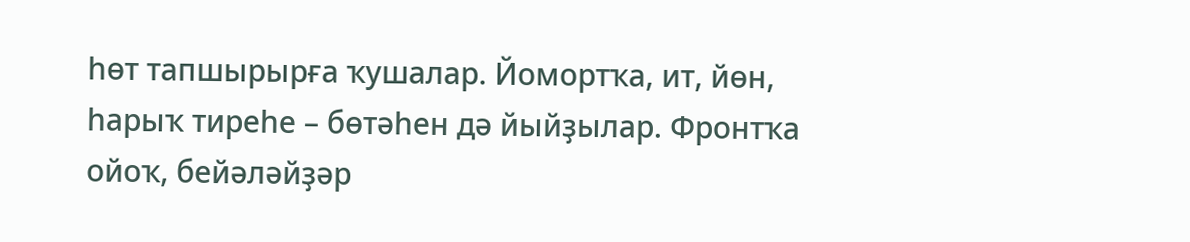һөт тапшырырға ҡушалар. Йомортҡа, ит, йөн, һарыҡ тиреһе – бөтәһен дә йыйҙылар. Фронтҡа ойоҡ, бейәләйҙәр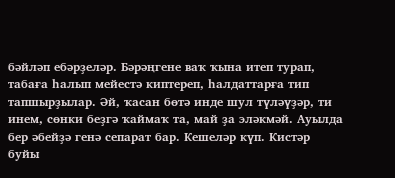бәйләп ебәрҙеләр. Бәрәңгене ваҡ ҡына итеп турап, табаға һалып мейестә киптереп, һалдаттарға тип тапшырҙылар. Әй, ҡасан бөтә инде шул түләүҙәр, ти инем, сөнки беҙгә ҡаймаҡ та, май ҙа эләкмәй. Ауылда бер әбейҙә генә сепарат бар. Кешеләр күп. Кистәр буйы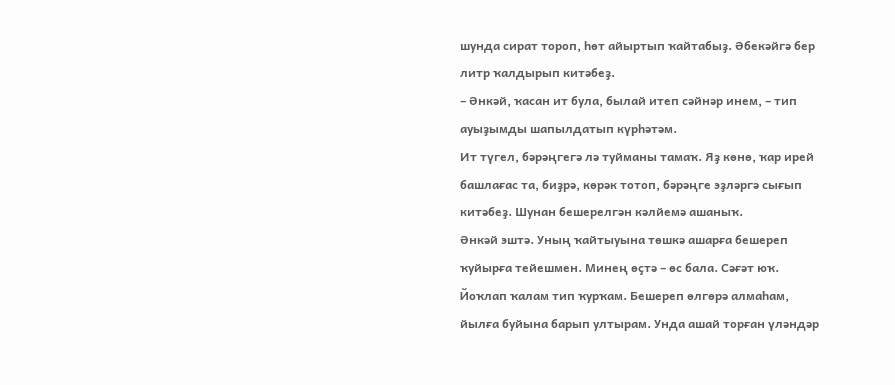шунда сират тороп, һөт айыртып ҡайтабыҙ. Әбекәйгә бер литр ҡалдырып китәбеҙ.
– Әнкәй, ҡасан ит була, былай итеп сәйнәр инем, – тип ауыҙымды шапылдатып күрһәтәм.
Ит түгел, бәрәңгегә лә туйманы тамаҡ. Яҙ көнө, ҡар ирей башлағас та, биҙрә, көрәк тотоп, бәрәңге эҙләргә сығып китәбеҙ. Шунан бешерелгән кәлйемә ашаныҡ.
Әнкәй эштә. Уның ҡайтыуына төшкә ашарға бешереп ҡуйырға тейешмен. Минең өҫтә – өс бала. Сәғәт юҡ. Йоҡлап ҡалам тип ҡурҡам. Бешереп өлгөрә алмаһам, йылға буйына барып ултырам. Унда ашай торған үләндәр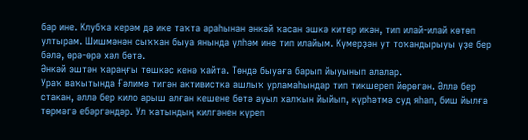бар ине. Клубҡа керәм дә ике таҡта араһынан әнкәй ҡасан эшкә китер икән, тип илай-илай көтөп ултырам. Шишмәнән сыҡҡан быуа янында үлһәм ине тип илайым. Күмерҙән ут тоҡандырыуы үҙе бер бәлә, өрә-өрә хәл бөтә.
Әнкәй эштән ҡараңғы төшкәс кенә ҡайта. Төндә быуаға барып йыуынып алалар.
Ураҡ ваҡытында Ғәлимә тигән активистка ашлыҡ урламаһындар тип тикшереп йөрөгән. Әллә бер стакан, әллә бер кило арыш алған кешене бөтә ауыл халҡын йыйып, күрһәтмә суд яһап, биш йылға төрмәгә ебәргәндәр. Ул ҡатындың килгәнен күреп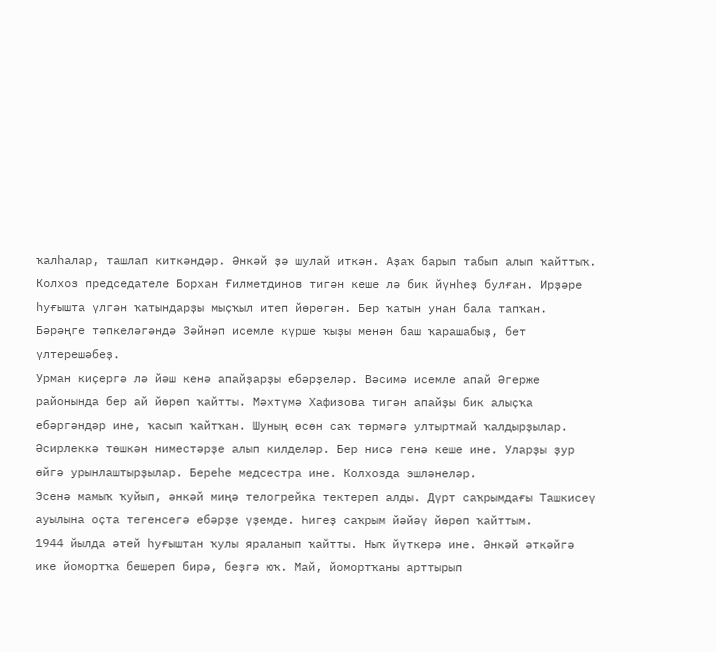ҡалһалар, ташлап киткәндәр. Әнкәй ҙә шулай иткән. Аҙаҡ барып табып алып ҡайттыҡ.
Колхоз председателе Борхан Ғилметдинов тигән кеше лә бик йүнһеҙ булған. Ирҙәре һуғышта үлгән ҡатындарҙы мыҫҡыл итеп йөрөгән. Бер ҡатын унан бала тапҡан.
Бәрәңге тәпкеләгәндә Зәйнәп исемле күрше ҡыҙы менән баш ҡарашабыҙ, бет үлтерешәбеҙ.
Урман киҫергә лә йәш кенә апайҙарҙы ебәрҙеләр. Вәсимә исемле апай Әгерже районында бер ай йөрөп ҡайтты. Мәхтүмә Хафизова тигән апайҙы бик алыҫҡа ебәргәндәр ине, ҡасып ҡайтҡан. Шуның өсөн саҡ төрмәгә ултыртмай ҡалдырҙылар.
Әсирлеккә төшкән ниместәрҙе алып килделәр. Бер нисә генә кеше ине. Уларҙы ҙур өйгә урынлаштырҙылар. Береһе медсестра ине. Колхозда эшләнеләр.
Эсенә мамыҡ ҡуйып, әнкәй миңә телогрейка тектереп алды. Дүрт саҡрымдағы Ташкисеү ауылына оҫта тегенсегә ебәрҙе үҙемде. Һигеҙ саҡрым йәйәү йөрөп ҡайттым.
1944 йылда әтей һуғыштан ҡулы яраланып ҡайтты. Ныҡ йүткерә ине. Әнкәй әткәйгә ике йомортҡа бешереп бирә, беҙгә юҡ. Май, йомортҡаны арттырып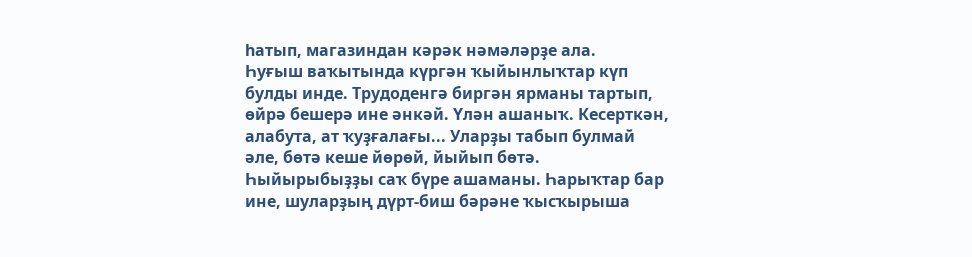һатып, магазиндан кәрәк нәмәләрҙе ала.
Һуғыш ваҡытында күргән ҡыйынлыҡтар күп булды инде. Трудоденгә биргән ярманы тартып, өйрә бешерә ине әнкәй. Үлән ашаныҡ. Кесерткән, алабута, ат ҡуҙғалағы... Уларҙы табып булмай әле, бөтә кеше йөрөй, йыйып бөтә. Һыйырыбыҙҙы саҡ бүре ашаманы. Һарыҡтар бар ине, шуларҙың дүрт-биш бәрәне ҡысҡырыша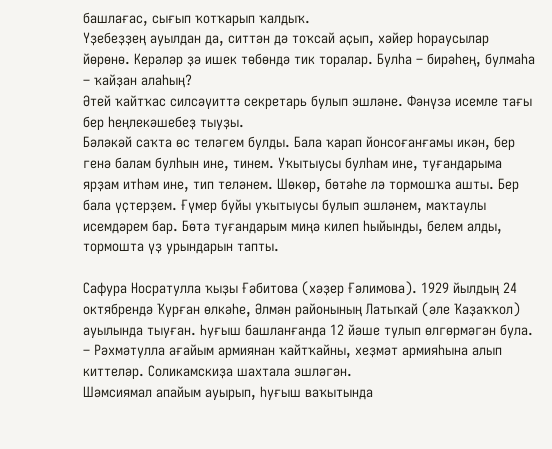башлағас, сығып ҡотҡарып ҡалдыҡ.
Үҙебеҙҙең ауылдан да, ситтән дә тоҡсай аҫып, хәйер һораусылар йөрөнө. Керәләр ҙә ишек төбөндә тик торалар. Булһа – бирәһең, булмаһа – ҡайҙан алаһың?
Әтей ҡайтҡас силсәүиттә секретарь булып эшләне. Фәнүзә исемле тағы бер һеңлекәшебеҙ тыуҙы.
Бәләкәй саҡта өс теләгем булды. Бала ҡарап йонсоғанғамы икән, бер генә балам булһын ине, тинем. Уҡытыусы булһам ине, туғандарыма ярҙам итһәм ине, тип теләнем. Шөкөр, бөтәһе лә тормошҡа ашты. Бер бала үҫтерҙем. Ғүмер буйы уҡытыусы булып эшләнем, маҡтаулы исемдәрем бар. Бөтә туғандарым миңә килеп һыйынды, белем алды, тормошта үҙ урындарын тапты.

Сафура Носратулла ҡыҙы Ғәбитова (хәҙер Ғәлимова). 1929 йылдың 24 октябрендә Ҡурған өлкәһе, Әлмән районының Латыҡай (әле Ҡаҙаҡҡол) ауылында тыуған. Һуғыш башланғанда 12 йәше тулып өлгөрмәгән була.
– Рәхмәтулла ағайым армиянан ҡайтҡайны, хеҙмәт армияһына алып киттеләр. Соликамскиҙа шахтала эшләгән.
Шәмсиямал апайым ауырып, һуғыш ваҡытында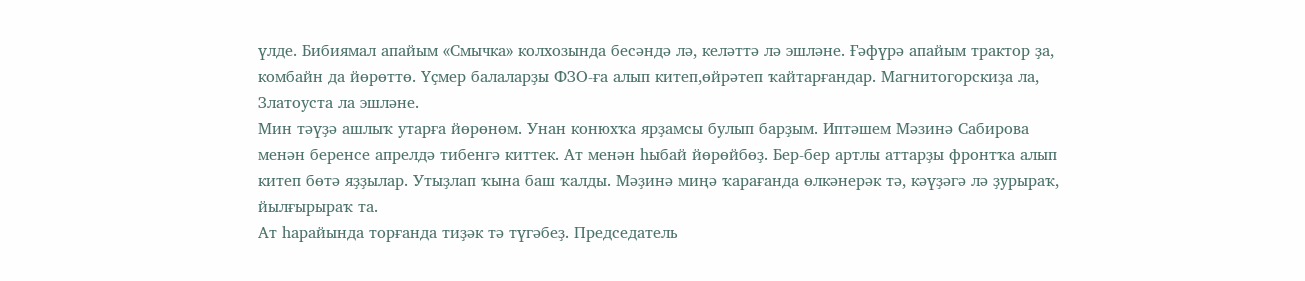үлде. Бибиямал апайым «Смычка» колхозында бесәндә лә, келәттә лә эшләне. Ғәфүрә апайым трактор ҙа, комбайн да йөрөттө. Үҫмер балаларҙы ФЗО-ға алып китеп,өйрәтеп ҡайтарғандар. Магнитогорскиҙа ла, Златоуста ла эшләне.
Мин тәүҙә ашлыҡ утарға йөрөнөм. Унан конюхҡа ярҙамсы булып барҙым. Иптәшем Мәзинә Сабирова менән беренсе апрелдә тибенгә киттек. Ат менән һыбай йөрөйбөҙ. Бер-бер артлы аттарҙы фронтҡа алып китеп бөтә яҙҙылар. Утыҙлап ҡына баш ҡалды. Мәҙинә миңә ҡарағанда өлкәнерәк тә, кәүҙәгә лә ҙурыраҡ, йылғырыраҡ та.
Ат һарайында торғанда тиҙәк тә түгәбеҙ. Председатель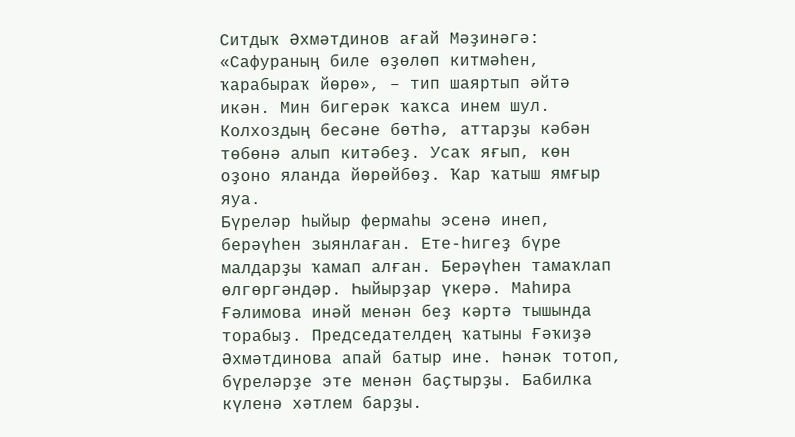Ситдыҡ Әхмәтдинов ағай Мәҙинәгә: «Сафураның биле өҙөлөп китмәһен, ҡарабыраҡ йөрө», – тип шаяртып әйтә икән. Мин бигерәк ҡаҡса инем шул.
Колхоздың бесәне бөтһә, аттарҙы кәбән төбөнә алып китәбеҙ. Усаҡ яғып, көн оҙоно яланда йөрөйбөҙ. Ҡар ҡатыш ямғыр яуа.
Бүреләр һыйыр фермаһы эсенә инеп, берәүһен зыянлаған. Ете-һигеҙ бүре малдарҙы ҡамап алған. Берәүһен тамаҡлап өлгөргәндәр. Һыйырҙар үкерә. Маһира Ғәлимова инәй менән беҙ кәртә тышында торабыҙ. Председателдең ҡатыны Ғәҡиҙә Әхмәтдинова апай батыр ине. Һәнәк тотоп, бүреләрҙе эте менән баҫтырҙы. Бабилка күленә хәтлем барҙы.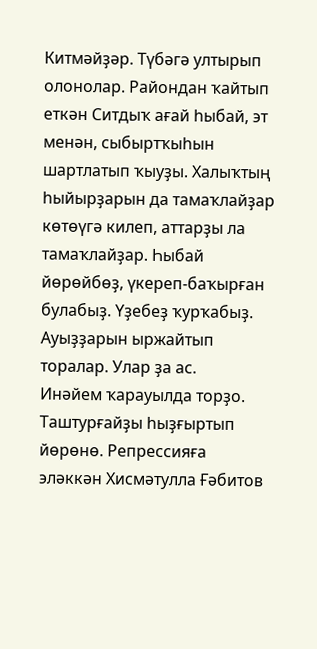Китмәйҙәр. Түбәгә ултырып олонолар. Райондан ҡайтып еткән Ситдыҡ ағай һыбай, эт менән, сыбыртҡыһын шартлатып ҡыуҙы. Халыҡтың һыйырҙарын да тамаҡлайҙар көтөүгә килеп, аттарҙы ла тамаҡлайҙар. Һыбай йөрөйбөҙ, үкереп-баҡырған булабыҙ. Үҙебеҙ ҡурҡабыҙ. Ауыҙҙарын ыржайтып торалар. Улар ҙа ас.
Инәйем ҡарауылда торҙо. Таштурғайҙы һыҙғыртып йөрөнө. Репрессияға эләккән Хисмәтулла Ғәбитов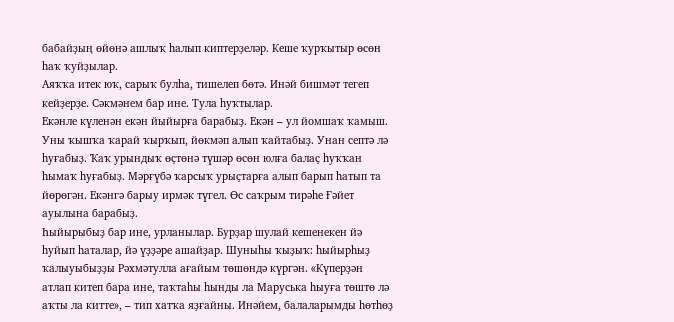бабайҙың өйөнә ашлыҡ һалып киптерҙеләр. Кеше ҡурҡытыр өсөн һаҡ ҡуйҙылар.
Аяҡҡа итек юҡ, сарыҡ булһа, тишелеп бөтә. Инәй бишмәт тегеп кейҙерҙе. Сәкмәнем бар ине. Тула һуҡтылар.
Екәнле күленән екән йыйырға барабыҙ. Екән – ул йомшаҡ ҡамыш. Уны ҡышҡа ҡарай ҡырҡып, йөкмәп алып ҡайтабыҙ. Унан септә лә һуғабыҙ. Ҡаҡ урындыҡ өҫтөнә түшәр өсөн юлға балаҫ һуҡҡан һымаҡ һуғабыҙ. Мәрғүбә ҡарсыҡ урыҫтарға алып барып һатып та йөрөгән. Екәнгә барыу ирмәк түгел. Өс саҡрым тирәһе Ғәйет ауылына барабыҙ.
Һыйырыбыҙ бар ине, урланылар. Бурҙар шулай кешенекен йә һуйып һаталар, йә үҙҙәре ашайҙар. Шуныһы ҡыҙыҡ: һыйырһыҙ ҡалыуыбыҙҙы Рәхмәтулла ағайым төшөндә күргән. «Күперҙән атлап китеп бара ине, таҡтаһы һынды ла Маруська һыуға төштө лә аҡты ла китте», – тип хатҡа яҙғайны. Инәйем, балаларымды һөтһөҙ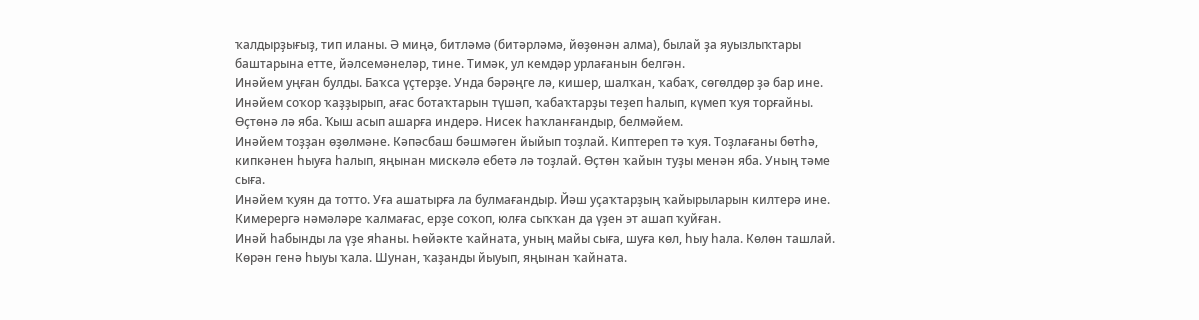ҡалдырҙығыҙ, тип иланы. Ә миңә, битләмә (битәрләмә, йөҙөнән алма), былай ҙа яуызлыҡтары баштарына етте, йәлсемәнеләр, тине. Тимәк, ул кемдәр урлағанын белгән.
Инәйем уңған булды. Баҡса үҫтерҙе. Унда бәрәңге лә, кишер, шалҡан, ҡабаҡ, сөгөлдөр ҙә бар ине. Инәйем соҡор ҡаҙҙырып, ағас ботаҡтарын түшәп, ҡабаҡтарҙы теҙеп һалып, күмеп ҡуя торғайны. Өҫтөнә лә яба. Ҡыш асып ашарға индерә. Нисек һаҡланғандыр, белмәйем.
Инәйем тоҙҙан өҙөлмәне. Кәпәсбаш бәшмәген йыйып тоҙлай. Киптереп тә ҡуя. Тоҙлағаны бөтһә, кипкәнен һыуға һалып, яңынан мискәлә ебетә лә тоҙлай. Өҫтөн ҡайын туҙы менән яба. Уның тәме сыға.
Инәйем ҡуян да тотто. Уға ашатырға ла булмағандыр. Йәш уҫаҡтарҙың ҡайырыларын килтерә ине. Кимерергә нәмәләре ҡалмағас, ерҙе соҡоп, юлға сыҡҡан да үҙен эт ашап ҡуйған.
Инәй һабынды ла үҙе яһаны. Һөйәкте ҡайната, уның майы сыға, шуға көл, һыу һала. Көлөн ташлай. Көрән генә һыуы ҡала. Шунан, ҡаҙанды йыуып, яңынан ҡайната.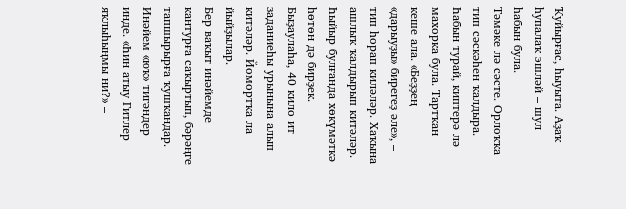Ҡуйырғас, һыуыта. Аҙаҡ һупалаҡ эшләй – шул һабын була.
Тәмәке лә сәсте. Орлоҡҡа тип сәскәһен ҡалдыра. Һабын турай, киптерә лә махорка була. Тартҡан кеше ала. «Беҙҙең «дарыуҙы» бирегеҙ әле», – тип һорап киләләр. Хаҡына ашлыҡ ҡалдырып китәләр.
Һыйыр булғанда хөкүмәткә һөтөн дә бирҙек. Быҙаулаһа, 40 кило ит заданиеһы урынына алып китәләр. Йомортҡа ла йыйҙылар.
Бер ваҡыт инәйемде кантурға саҡыртып, бәрәңге тапшырырға ҡушҡандар. Инәйем «юҡ» тигәндер инде. «Һин атыу Гитлер яҡлыһыңмы ни?» –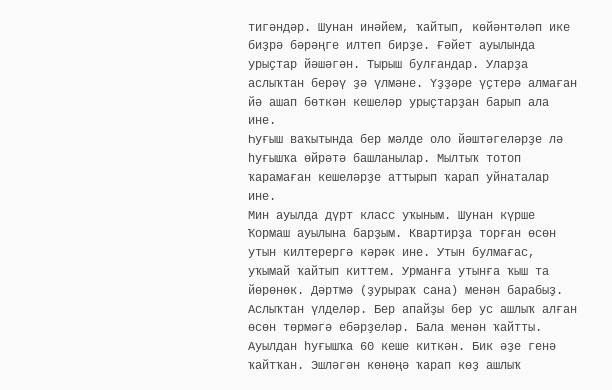тигәндәр. Шунан инәйем, ҡайтып, көйәнтәләп ике биҙрә бәрәңге илтеп бирҙе. Ғәйет ауылында урыҫтар йәшәгән. Тырыш булғандар. Уларҙа аслыҡтан берәү ҙә үлмәне. Үҙҙәре үҫтерә алмаған йә ашап бөткән кешеләр урыҫтарҙан барып ала ине.
Һуғыш ваҡытында бер мәлде оло йәштәгеләрҙе лә һуғышҡа өйрәтә башланылар. Мылтыҡ тотоп ҡарамаған кешеләрҙе аттырып ҡарап уйнаталар ине.
Мин ауылда дүрт класс уҡыным. Шунан күрше Ҡормаш ауылына барҙым. Квартирҙа торған өсөн утын килтерергә кәрәк ине. Утын булмағас, уҡымай ҡайтып киттем. Урманға утынға ҡыш та йөрөнөк. Дәртмә (ҙурыраҡ сана) менән барабыҙ. Аслыҡтан үлделәр. Бер апайҙы бер ус ашлыҡ алған өсөн төрмәгә ебәрҙеләр. Бала менән ҡайтты.
Ауылдан һуғышҡа 60 кеше киткән. Бик әҙе генә ҡайтҡан. Эшләгән көнөңә ҡарап көҙ ашлыҡ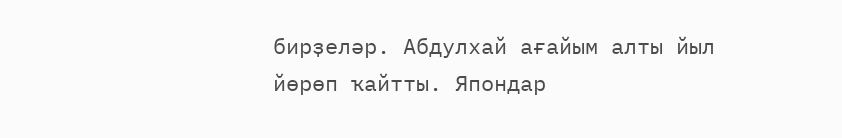бирҙеләр. Абдулхай ағайым алты йыл йөрөп ҡайтты. Япондар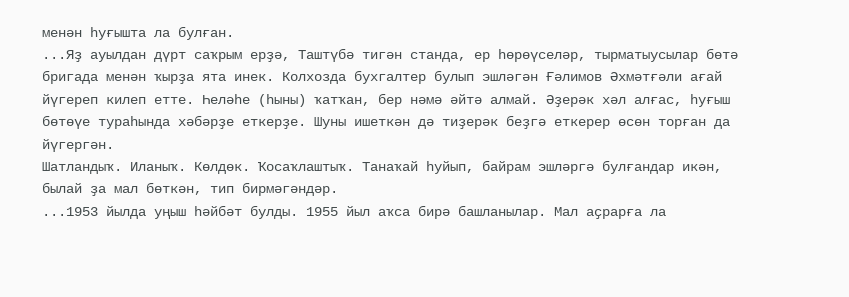менән һуғышта ла булған.
...Яҙ ауылдан дүрт саҡрым ерҙә, Таштүбә тигән станда, ер һөрөүселәр, тырматыусылар бөтә бригада менән ҡырҙа ята инек. Колхозда бухгалтер булып эшләгән Ғәлимов Әхмәтғәли ағай йүгереп килеп етте. Һеләһе (һыны) ҡатҡан, бер нәмә әйтә алмай. Әҙерәк хәл алғас, һуғыш бөтөүе тураһында хәбәрҙе еткерҙе. Шуны ишеткән дә тиҙерәк беҙгә еткерер өсөн торған да йүгергән.
Шатландыҡ. Иланыҡ. Көлдөк. Ҡосаҡлаштыҡ. Танаҡай һуйып, байрам эшләргә булғандар икән, былай ҙа мал бөткән, тип бирмәгәндәр.
...1953 йылда уңыш һәйбәт булды. 1955 йыл аҡса бирә башланылар. Мал аҫрарға ла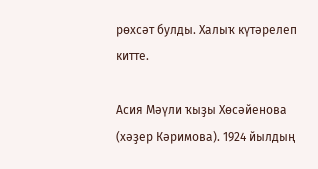рөхсәт булды. Халыҡ күтәрелеп китте.

Асия Мәүли ҡыҙы Хөсәйенова (хәҙер Кәримова). 1924 йылдың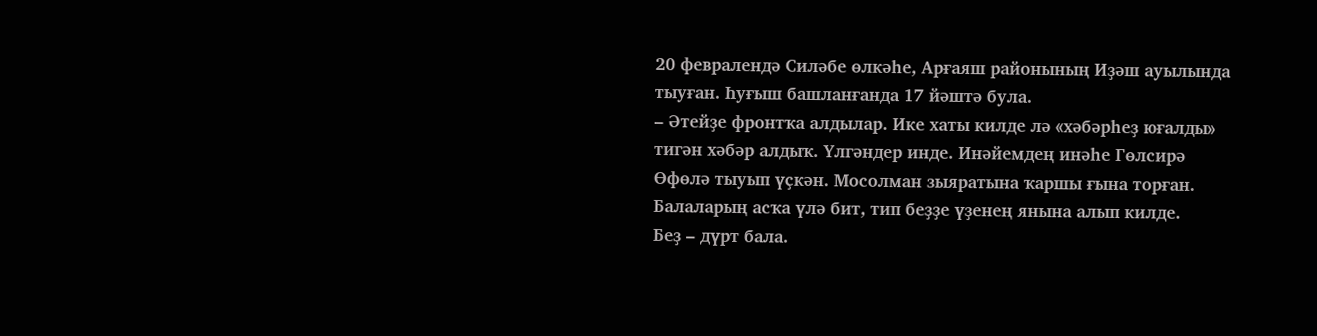20 февралендә Силәбе өлкәһе, Арғаяш районының Иҙәш ауылында тыуған. Һуғыш башланғанда 17 йәштә була.
– Әтейҙе фронтҡа алдылар. Ике хаты килде лә «хәбәрһеҙ юғалды» тигән хәбәр алдыҡ. Үлгәндер инде. Инәйемдең инәһе Гөлсирә Өфөлә тыуып үҫкән. Мосолман зыяратына ҡаршы ғына торған. Балаларың асҡа үлә бит, тип беҙҙе үҙенең янына алып килде.
Беҙ – дүрт бала.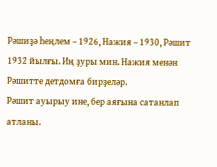Рәшиҙә һеңлем – 1926, Нажия – 1930, Рәшит 1932 йылғы. Иң ҙуры мин. Нажия менән Рәшитте детдомға бирҙеләр.
Рәшит ауырыу ине, бер аяғына сатанлап атланы.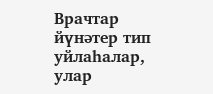Врачтар йүнәтер тип уйлаһалар, улар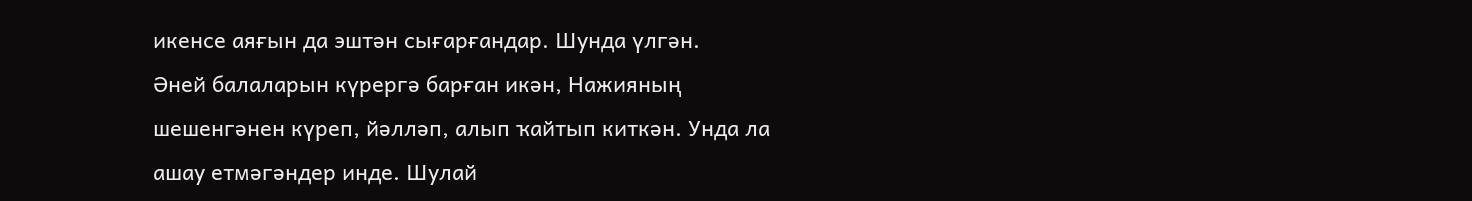икенсе аяғын да эштән сығарғандар. Шунда үлгән.
Әней балаларын күрергә барған икән, Нажияның шешенгәнен күреп, йәлләп, алып ҡайтып киткән. Унда ла ашау етмәгәндер инде. Шулай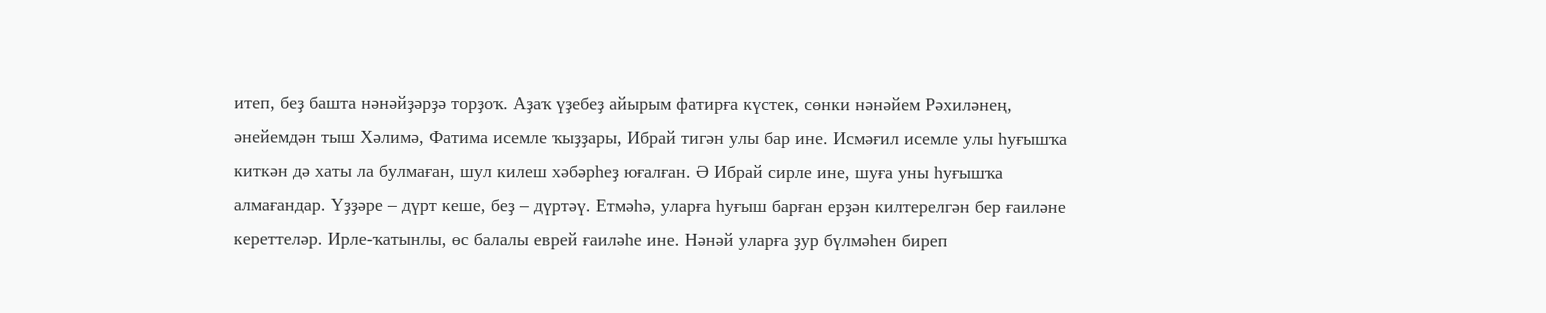итеп, беҙ башта нәнәйҙәрҙә торҙоҡ. Аҙаҡ үҙебеҙ айырым фатирға күстек, сөнки нәнәйем Рәхиләнең, әнейемдән тыш Хәлимә, Фатима исемле ҡыҙҙары, Ибрай тигән улы бар ине. Исмәғил исемле улы һуғышҡа киткән дә хаты ла булмаған, шул килеш хәбәрһеҙ юғалған. Ә Ибрай сирле ине, шуға уны һуғышҡа алмағандар. Үҙҙәре – дүрт кеше, беҙ – дүртәү. Етмәһә, уларға һуғыш барған ерҙән килтерелгән бер ғаиләне кереттеләр. Ирле-ҡатынлы, өс балалы еврей ғаиләһе ине. Нәнәй уларға ҙур бүлмәһен биреп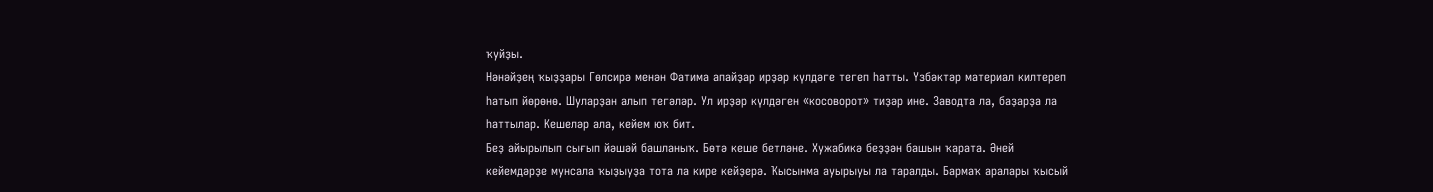ҡуйҙы.
Нәнәйҙең ҡыҙҙары Гөлсирә менән Фатима апайҙар ирҙәр күлдәге тегеп һатты. Үзбәктәр материал килтереп һатып йөрөнө. Шуларҙан алып тегәләр. Ул ирҙәр күлдәген «косоворот» тиҙәр ине. Заводта ла, баҙарҙа ла һаттылар. Кешеләр ала, кейем юҡ бит.
Беҙ айырылып сығып йәшәй башланыҡ. Бөтә кеше бетләне. Хужабикә беҙҙән башын ҡарата. Әней кейемдәрҙе мунсала ҡыҙыуҙа тота ла кире кейҙерә. Ҡысынма ауырыуы ла таралды. Бармаҡ аралары ҡысый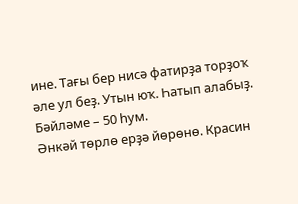ине. Тағы бер нисә фатирҙа торҙоҡ әле ул беҙ. Утын юҡ. Һатып алабыҙ. Бәйләме – 50 һум.
Әнкәй төрлө ерҙә йөрөнө. Красин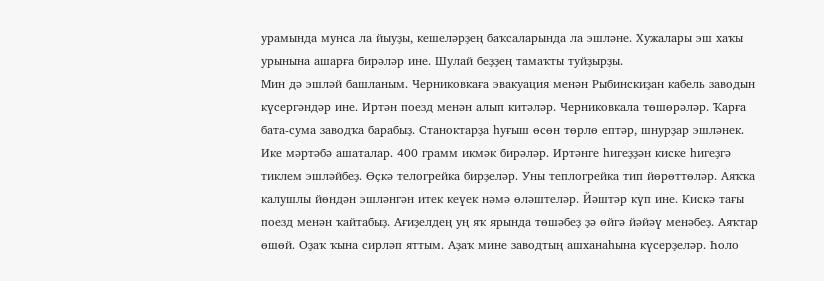урамында мунса ла йыуҙы, кешеләрҙең баҡсаларында ла эшләне. Хужалары эш хаҡы урынына ашарға бирәләр ине. Шулай беҙҙең тамаҡты туйҙырҙы.
Мин дә эшләй башланым. Черниковкаға эвакуация менән Рыбинскиҙан кабель заводын күсергәндәр ине. Иртән поезд менән алып китәләр. Черниковкала төшөрәләр. Ҡарға бата-сума заводҡа барабыҙ. Станоктарҙа һуғыш өсөн төрлө ептәр, шнурҙар эшләнек. Ике мәртәбә ашаталар. 400 грамм икмәк бирәләр. Иртәнге һигеҙҙән киске һигеҙгә тиклем эшләйбеҙ. Өҫкә телогрейка бирҙеләр. Уны теплогрейка тип йөрөттөләр. Аяҡҡа калушлы йөндән эшләнгән итек кеүек нәмә өләштеләр. Йәштәр күп ине. Кискә тағы поезд менән ҡайтабыҙ. Ағиҙелдең уң яҡ ярында төшәбеҙ ҙә өйгә йәйәү менәбеҙ. Аяҡтар өшөй. Оҙаҡ ҡына сирләп яттым. Аҙаҡ мине заводтың ашханаһына күсерҙеләр. Һоло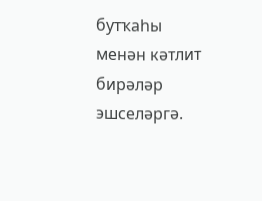бутҡаһы менән кәтлит бирәләр эшселәргә.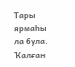Тары ярмаһы ла була. Ҡалған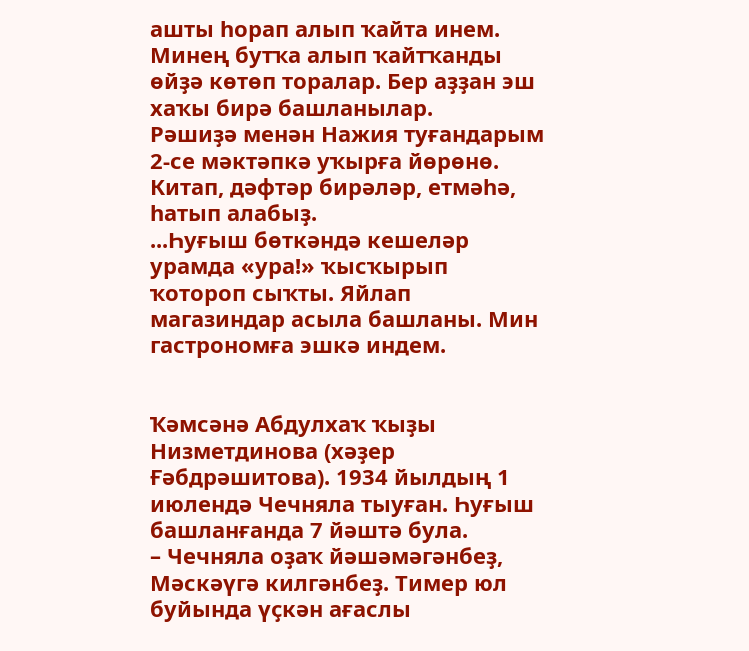ашты һорап алып ҡайта инем. Минең бутҡа алып ҡайтҡанды өйҙә көтөп торалар. Бер аҙҙан эш хаҡы бирә башланылар.
Рәшиҙә менән Нажия туғандарым 2-се мәктәпкә уҡырға йөрөнө. Китап, дәфтәр бирәләр, етмәһә, һатып алабыҙ.
...Һуғыш бөткәндә кешеләр урамда «ура!» ҡысҡырып ҡотороп сыҡты. Яйлап магазиндар асыла башланы. Мин гастрономға эшкә индем.


Ҡәмсәнә Абдулхаҡ ҡыҙы Низметдинова (хәҙер Ғәбдрәшитова). 1934 йылдың 1 июлендә Чечняла тыуған. Һуғыш башланғанда 7 йәштә була.
– Чечняла оҙаҡ йәшәмәгәнбеҙ, Мәскәүгә килгәнбеҙ. Тимер юл буйында үҫкән ағаслы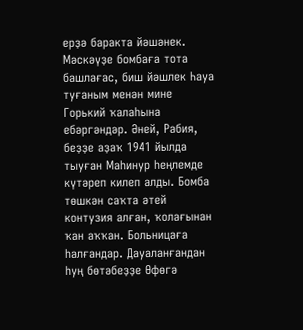ерҙә баракта йәшәнек. Мәскәүҙе бомбаға тота башлағас, биш йәшлек Һауа туғаным менән мине Горький ҡалаһына ебәргәндәр. Әней, Рабия, беҙҙе аҙаҡ 1941 йылда тыуған Маһинур һеңлемде күтәреп килеп алды. Бомба төшкән саҡта әтей контузия алған, ҡолағынан ҡан аҡҡан. Больницаға һалғандар. Дауаланғандан һуң бөтәбеҙҙе Өфөгә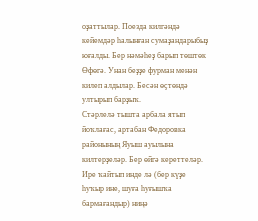оҙаттылар. Поезда килгәндә кейемдәр һалынған сумаҙандарыбыҙ юғалды. Бер нәмәһеҙ барып төштөк Өфөгә. Унан беҙҙе фурман менән килеп алдылар. Бесән өҫтөндә ултырып барҙыҡ.
Стәрлелә тышта арбала ятып йоҡлағас, артабан Федоровка районының Яуыш ауылына килтерҙеләр. Бер өйгә кереттеләр. Ире ҡайтып инде лә (бер күҙе һуҡыр ине, шуға һуғышҡа бармағандыр) ниңә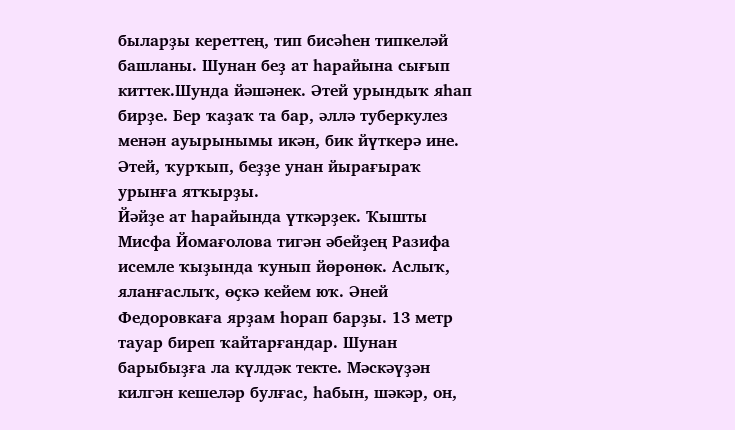быларҙы кереттең, тип бисәһен типкеләй башланы. Шунан беҙ ат һарайына сығып киттек.Шунда йәшәнек. Әтей урындыҡ яһап бирҙе. Бер ҡаҙаҡ та бар, әллә туберкулез менән ауырынымы икән, бик йүткерә ине. Әтей, ҡурҡып, беҙҙе унан йырағыраҡ урынға ятҡырҙы.
Йәйҙе ат һарайында үткәрҙек. Ҡышты Мисфа Йомағолова тигән әбейҙең Разифа исемле ҡыҙында ҡунып йөрөнөк. Аслыҡ, яланғаслыҡ, өҫкә кейем юҡ. Әней Федоровкаға ярҙам һорап барҙы. 13 метр тауар биреп ҡайтарғандар. Шунан барыбыҙға ла күлдәк текте. Мәскәүҙән килгән кешеләр булғас, һабын, шәкәр, он,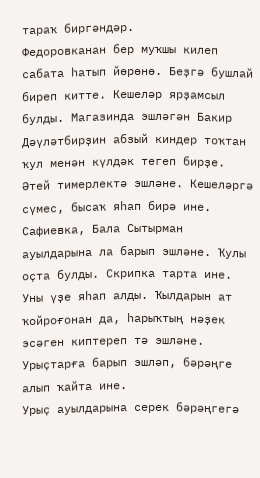тараҡ биргәндәр.
Федоровканан бер муҡшы килеп сабата һатып йөрөнө. Беҙгә бушлай биреп китте. Кешеләр ярҙамсыл булды. Магазинда эшләгән Бакир Дәүләтбирҙин абзый киндер тоҡтан ҡул менән күлдәк тегеп бирҙе.
Әтей тимерлектә эшләне. Кешеләргә сүмес, бысаҡ яһап бирә ине. Сафиевка, Бала Сытырман ауылдарына ла барып эшләне. Ҡулы оҫта булды. Скрипка тарта ине. Уны үҙе яһап алды. Ҡылдарын ат ҡойроғонан да, һарыҡтың нәҙек эсәген киптереп тә эшләне. Урыҫтарға барып эшләп, бәрәңге алып ҡайта ине.
Урыҫ ауылдарына серек бәрәңгегә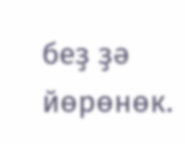беҙ ҙә йөрөнөк.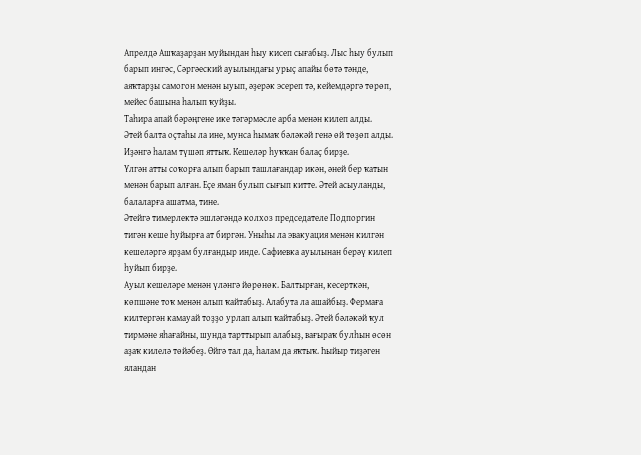Апрелдә Ашҡаҙарҙан муйындан һыу кисеп сығабыҙ. Лыс һыу булып барып ингәс, Сәргәеский ауылындағы урыҫ апайы бөтә тәнде, аяҡтарҙы самогон менән ыуып, әҙерәк эсереп тә, кейемдәргә төрөп, мейес башына һалып ҡуйҙы.
Таһира апай бәрәңгене ике тәгәрмәсле арба менән килеп алды.
Әтей балта оҫтаһы ла ине, мунса һымаҡ бәләкәй генә өй төҙөп алды. Иҙәнгә һалам түшәп яттыҡ. Кешеләр һуҡҡан балаҫ бирҙе.
Үлгән атты соҡорға алып барып ташлағандар икән, әней бер ҡатын менән барып алған. Еҫе яман булып сығып китте. Әтей асыуланды, балаларға ашатма, тине.
Әтейгә тимерлектә эшләгәндә колхоз председателе Подпоргин тигән кеше һуйырға ат биргән. Уныһы ла эвакуация менән килгән кешеләргә ярҙам булғандыр инде. Сафиевка ауылынан берәү килеп һуйып бирҙе.
Ауыл кешеләре менән үләнгә йөрөнөк. Балтырған, кесерткән, көпшәне тоҡ менән алып ҡайтабыҙ. Алабута ла ашайбыҙ. Фермаға килтергән камауай тоҙҙо урлап алып ҡайтабыҙ. Әтей бәләкәй ҡул тирмәне яһағайны, шунда тарттырып алабыҙ, вағыраҡ булһын өсөн аҙаҡ килелә төйәбеҙ. Өйгә тал да, һалам да яҡтыҡ. Һыйыр тиҙәген яландан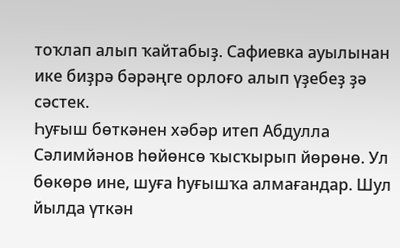тоҡлап алып ҡайтабыҙ. Сафиевка ауылынан ике биҙрә бәрәңге орлоғо алып үҙебеҙ ҙә сәстек.
Һуғыш бөткәнен хәбәр итеп Абдулла Сәлимйәнов һөйөнсө ҡысҡырып йөрөнө. Ул бөкөрө ине, шуға һуғышҡа алмағандар. Шул йылда үткән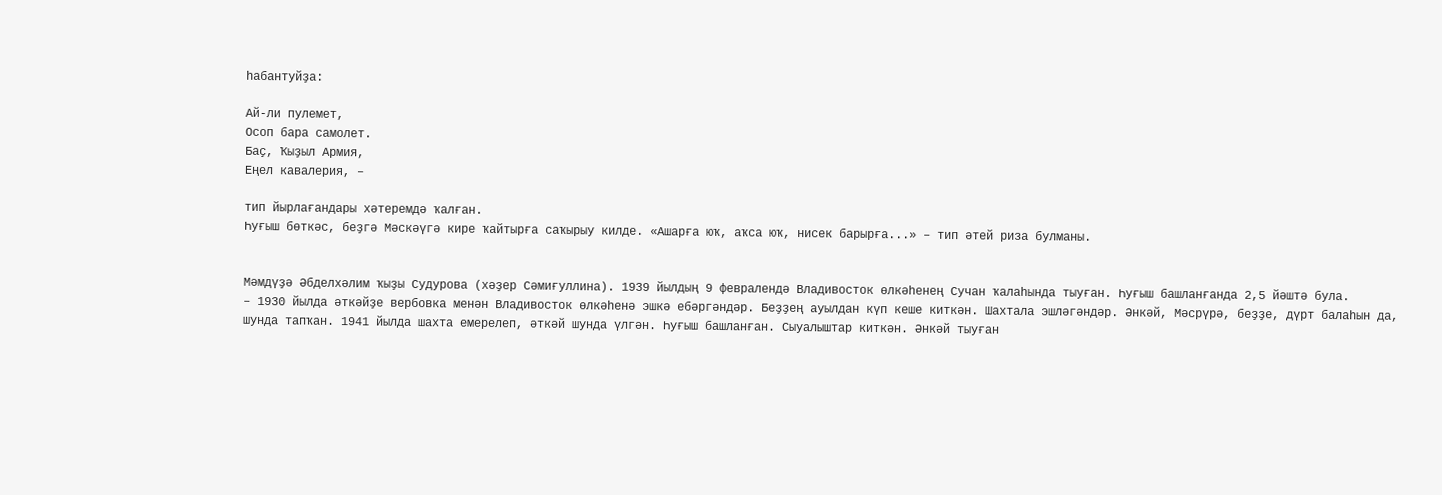һабантуйҙа:

Ай-ли пулемет,
Осоп бара самолет.
Баҫ, Ҡыҙыл Армия,
Еңел кавалерия, –

тип йырлағандары хәтеремдә ҡалған.
Һуғыш бөткәс, беҙгә Мәскәүгә кире ҡайтырға саҡырыу килде. «Ашарға юҡ, аҡса юҡ, нисек барырға...» – тип әтей риза булманы.


Мәмдүҙә Әбделхәлим ҡыҙы Судурова (хәҙер Сәмиғуллина). 1939 йылдың 9 февралендә Владивосток өлкәһенең Сучан ҡалаһында тыуған. Һуғыш башланғанда 2,5 йәштә була.
– 1930 йылда әткәйҙе вербовка менән Владивосток өлкәһенә эшкә ебәргәндәр. Беҙҙең ауылдан күп кеше киткән. Шахтала эшләгәндәр. Әнкәй, Мәсрүрә, беҙҙе, дүрт балаһын да, шунда тапҡан. 1941 йылда шахта емерелеп, әткәй шунда үлгән. Һуғыш башланған. Сыуалыштар киткән. Әнкәй тыуған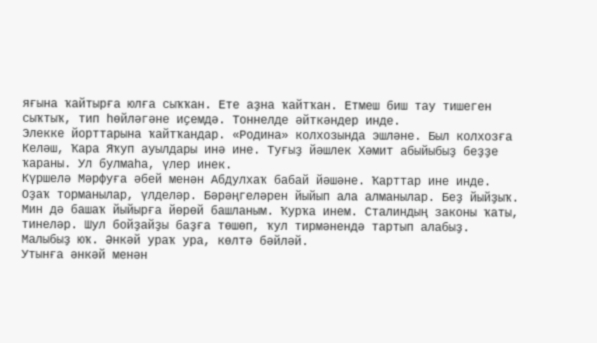яғына ҡайтырға юлға сыҡҡан. Ете аҙна ҡайтҡан. Етмеш биш тау тишеген сыҡтыҡ, тип һөйләгәне иҫемдә. Тоннелде әйткәндер инде.
Элекке йорттарына ҡайтҡандар. «Родина» колхозында эшләне. Был колхозға Келәш, Ҡара Яҡуп ауылдары инә ине. Туғыҙ йәшлек Хәмит абыйыбыҙ беҙҙе ҡараны. Ул булмаһа, үлер инек.
Күршелә Мәрфуға әбей менән Абдулхаҡ бабай йәшәне. Ҡарттар ине инде. Оҙаҡ торманылар, үлделәр. Бәрәңгеләрен йыйып ала алманылар. Беҙ йыйҙыҡ. Мин дә башаҡ йыйырға йөрөй башланым. Ҡурҡа инем. Сталиндың законы ҡаты, тинеләр. Шул бойҙайҙы баҙға төшөп, ҡул тирмәнендә тартып алабыҙ. Малыбыҙ юҡ. Әнкәй ураҡ ура, көлтә бәйләй.
Утынға әнкәй менән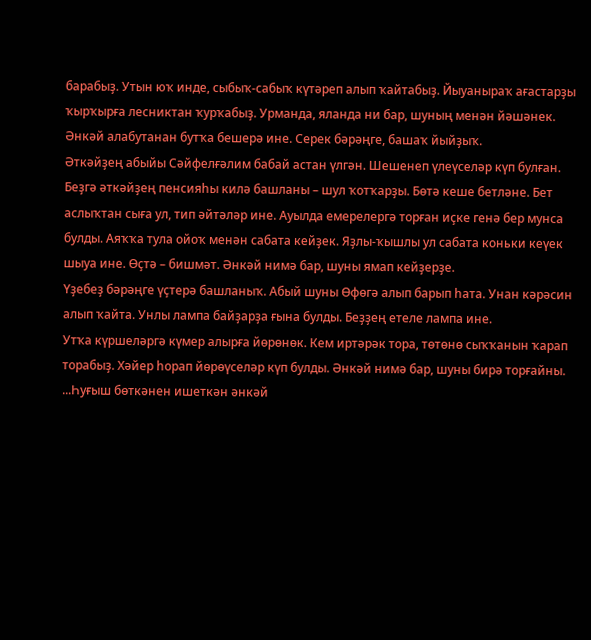барабыҙ. Утын юҡ инде, сыбыҡ-сабыҡ күтәреп алып ҡайтабыҙ. Йыуаныраҡ ағастарҙы ҡырҡырға лесниктан ҡурҡабыҙ. Урманда, яланда ни бар, шуның менән йәшәнек. Әнкәй алабутанан бутҡа бешерә ине. Серек бәрәңге, башаҡ йыйҙыҡ.
Әткәйҙең абыйы Сәйфелғәлим бабай астан үлгән. Шешенеп үлеүселәр күп булған. Беҙгә әткәйҙең пенсияһы килә башланы – шул ҡотҡарҙы. Бөтә кеше бетләне. Бет аслыҡтан сыға ул, тип әйтәләр ине. Ауылда емерелергә торған иҫке генә бер мунса булды. Аяҡҡа тула ойоҡ менән сабата кейҙек. Яҙлы-ҡышлы ул сабата коньки кеүек шыуа ине. Өҫтә – бишмәт. Әнкәй нимә бар, шуны ямап кейҙерҙе.
Үҙебеҙ бәрәңге үҫтерә башланыҡ. Абый шуны Өфөгә алып барып һата. Унан кәрәсин алып ҡайта. Унлы лампа байҙарҙа ғына булды. Беҙҙең етеле лампа ине.
Утҡа күршеләргә күмер алырға йөрөнөк. Кем иртәрәк тора, төтөнө сыҡҡанын ҡарап торабыҙ. Хәйер һорап йөрөүселәр күп булды. Әнкәй нимә бар, шуны бирә торғайны.
...Һуғыш бөткәнен ишеткән әнкәй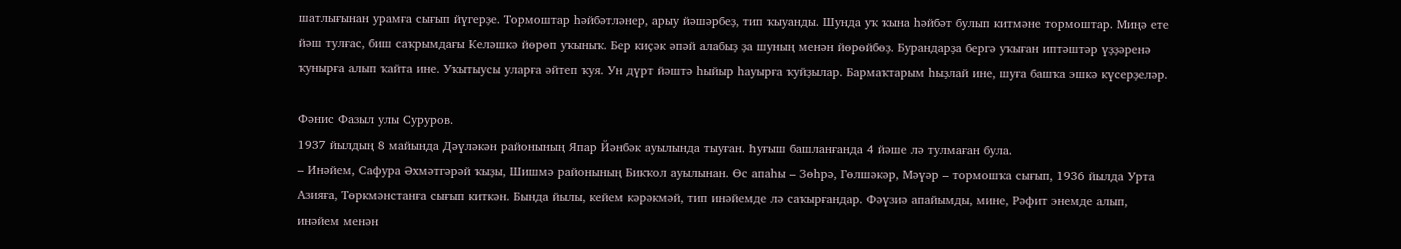шатлығынан урамға сығып йүгерҙе. Тормоштар һәйбәтләнер, арыу йәшәрбеҙ, тип ҡыуанды. Шунда уҡ ҡына һәйбәт булып китмәне тормоштар. Миңә ете йәш тулғас, биш саҡрымдағы Келәшкә йөрөп уҡыныҡ. Бер киҫәк әпәй алабыҙ ҙа шуның менән йөрөйбөҙ. Бурандарҙа бергә уҡыған иптәштәр үҙҙәренә ҡунырға алып ҡайта ине. Уҡытыусы уларға әйтеп ҡуя. Ун дүрт йәштә һыйыр һауырға ҡуйҙылар. Бармаҡтарым һыҙлай ине, шуға башҡа эшкә күсерҙеләр.

Фәнис Фазыл улы Суруров.
1937 йылдың 8 майында Дәүләкән районының Япар Йәнбәк ауылында тыуған. Һуғыш башланғанда 4 йәше лә тулмаған була.
– Инәйем, Сафура Әхмәтгәрәй ҡыҙы, Шишмә районының Бикҡол ауылынан. Өс апаһы – Зөһрә, Гөлшәкәр, Мәүәр – тормошҡа сығып, 1936 йылда Урта Азияға, Төркмәнстанға сығып киткән. Бында йылы, кейем кәрәкмәй, тип инәйемде лә саҡырғандар. Фәүзиә апайымды, мине, Рәфит энемде алып, инәйем менән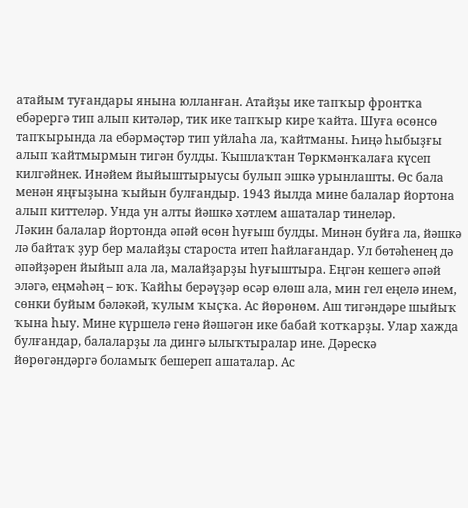атайым туғандары янына юлланған. Атайҙы ике тапҡыр фронтҡа ебәрергә тип алып китәләр, тик ике тапҡыр кире ҡайта. Шуға өсөнсө тапҡырында ла ебәрмәҫтәр тип уйлаһа ла, ҡайтманы. Һиңә һыбыҙғы алып ҡайтмырмын тигән булды. Ҡышлаҡтан Төркмәнҡалаға күсеп килгәйнек. Инәйем йыйыштырыусы булып эшкә урынлашты. Өс бала менән яңғыҙына ҡыйын булғандыр. 1943 йылда мине балалар йортона алып киттеләр. Унда ун алты йәшкә хәтлем ашаталар тинеләр.
Ләкин балалар йортонда әпәй өсөн һуғыш булды. Минән буйға ла, йәшкә лә байтаҡ ҙур бер малайҙы староста итеп һайлағандар. Ул бөтәһенең дә әпәйҙәрен йыйып ала ла, малайҙарҙы һуғыштыра. Еңгән кешегә әпәй эләгә, еңмәһәң – юҡ. Ҡайһы берәүҙәр өсәр өлөш ала, мин гел еңелә инем, сөнки буйым бәләкәй, ҡулым ҡыҫҡа. Ас йөрөнөм. Аш тигәндәре шыйыҡ ҡына һыу. Мине күршелә генә йәшәгән ике бабай ҡотҡарҙы. Улар хажда булғандар, балаларҙы ла дингә ылыҡтыралар ине. Дәрескә йөрөгәндәргә боламыҡ бешереп ашаталар. Ас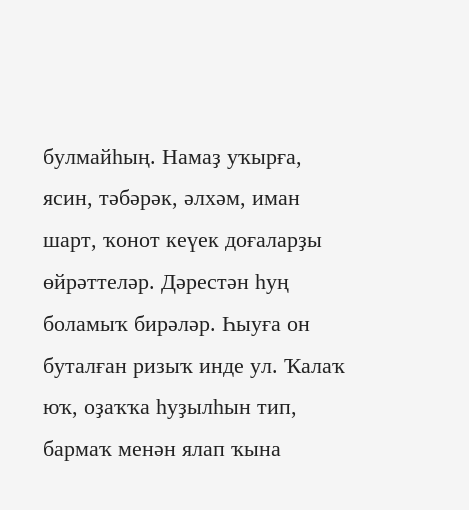булмайһың. Намаҙ уҡырға, ясин, тәбәрәк, әлхәм, иман шарт, ҡонот кеүек доғаларҙы өйрәттеләр. Дәрестән һуң боламыҡ бирәләр. Һыуға он буталған ризыҡ инде ул. Ҡалаҡ юҡ, оҙаҡҡа һуҙылһын тип, бармаҡ менән ялап ҡына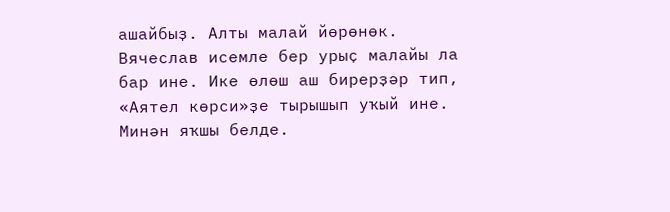ашайбыҙ. Алты малай йөрөнөк. Вячеслав исемле бер урыҫ малайы ла бар ине. Ике өлөш аш бирерҙәр тип, «Аятел көрси»ҙе тырышып уҡый ине. Минән яҡшы белде.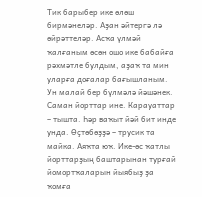Тик барыбер ике өлөш бирмәнеләр. Аҙан әйтергә лә өйрәттеләр. Асҡа үлмәй ҡалғаным өсөн ошо ике бабайға рәхмәтле булдым, аҙаҡ та мин уларға доғалар бағышланым.
Ун малай бер бүлмәлә йәшәнек. Саман йорттар ине. Карауаттар – тышта. Һәр ваҡыт йәй бит инде унда. Өҫтөбөҙҙә – трусик та майка. Аяҡта юҡ. Ике-өс ҡатлы йорттарҙың баштарынан турғай йомортҡаларын йыябыҙ ҙа ҡомға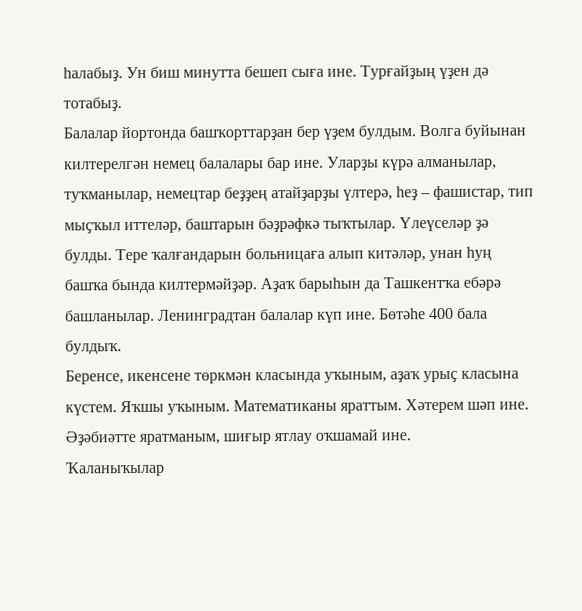һалабыҙ. Ун биш минутта бешеп сыға ине. Турғайҙың үҙен дә тотабыҙ.
Балалар йортонда башҡорттарҙан бер үҙем булдым. Волга буйынан килтерелгән немец балалары бар ине. Уларҙы күрә алманылар, туҡманылар, немецтар беҙҙең атайҙарҙы үлтерә, һеҙ – фашистар, тип мыҫҡыл иттеләр, баштарын бәҙрәфкә тыҡтылар. Үлеүселәр ҙә булды. Тере ҡалғандарын больницаға алып китәләр, унан һуң башҡа бында килтермәйҙәр. Аҙаҡ барыһын да Ташкентҡа ебәрә башланылар. Ленинградтан балалар күп ине. Бөтәһе 400 бала булдыҡ.
Беренсе, икенсене төркмән класында уҡыным, аҙаҡ урыҫ класына күстем. Яҡшы уҡыным. Математиканы яраттым. Хәтерем шәп ине. Әҙәбиәтте яратманым, шиғыр ятлау оҡшамай ине.
Ҡаланыҡылар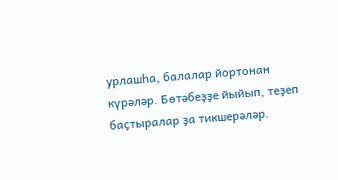урлашһа, балалар йортонан күрәләр. Бөтәбеҙҙе йыйып, теҙеп баҫтыралар ҙа тикшерәләр.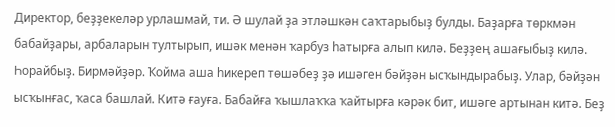Директор, беҙҙекеләр урлашмай, ти. Ә шулай ҙа этләшкән саҡтарыбыҙ булды. Баҙарға төркмән бабайҙары, арбаларын тултырып, ишәк менән ҡарбуз һатырға алып килә. Беҙҙең ашағыбыҙ килә. Һорайбыҙ. Бирмәйҙәр. Ҡойма аша һикереп төшәбеҙ ҙә ишәген бәйҙән ысҡындырабыҙ. Улар, бәйҙән ысҡынғас, ҡаса башлай. Китә ғауға. Бабайға ҡышлаҡҡа ҡайтырға кәрәк бит, ишәге артынан китә. Беҙ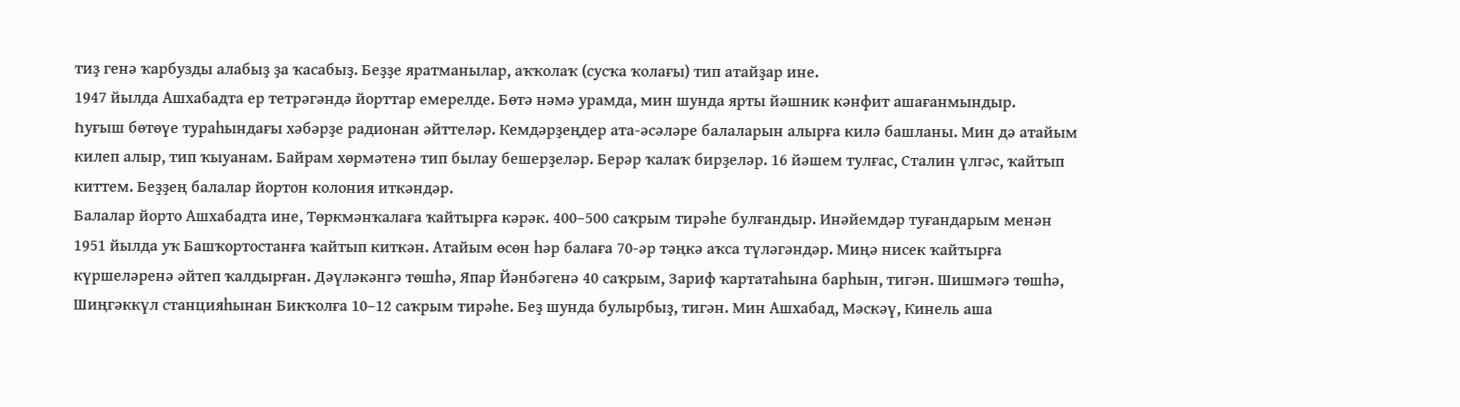тиҙ генә ҡарбузды алабыҙ ҙа ҡасабыҙ. Беҙҙе яратманылар, аҡҡолаҡ (сусҡа ҡолағы) тип атайҙар ине.
1947 йылда Ашхабадта ер тетрәгәндә йорттар емерелде. Бөтә нәмә урамда, мин шунда ярты йәшник кәнфит ашағанмындыр.
Һуғыш бөтөүе тураһындағы хәбәрҙе радионан әйттеләр. Кемдәрҙеңдер ата-әсәләре балаларын алырға килә башланы. Мин дә атайым килеп алыр, тип ҡыуанам. Байрам хөрмәтенә тип былау бешерҙеләр. Берәр ҡалаҡ бирҙеләр. 16 йәшем тулғас, Сталин үлгәс, ҡайтып киттем. Беҙҙең балалар йортон колония иткәндәр.
Балалар йорто Ашхабадта ине, Төркмәнҡалаға ҡайтырға кәрәк. 400–500 саҡрым тирәһе булғандыр. Инәйемдәр туғандарым менән 1951 йылда уҡ Башҡортостанға ҡайтып киткән. Атайым өсөн һәр балаға 70-әр тәңкә аҡса түләгәндәр. Миңә нисек ҡайтырға күршеләренә әйтеп ҡалдырған. Дәүләкәнгә төшһә, Япар Йәнбәгенә 40 саҡрым, Зариф ҡартатаһына барһын, тигән. Шишмәгә төшһә, Шиңгәккүл станцияһынан Бикҡолға 10–12 саҡрым тирәһе. Беҙ шунда булырбыҙ, тигән. Мин Ашхабад, Мәскәү, Кинель аша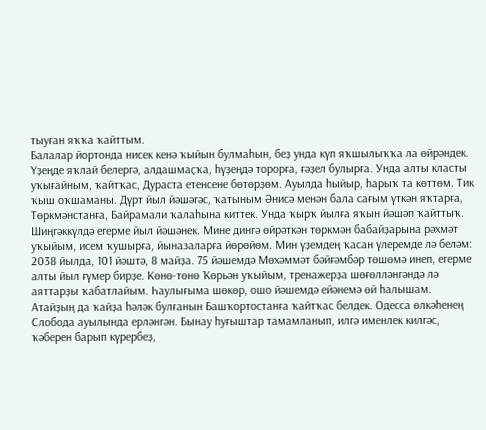тыуған яҡҡа ҡайттым.
Балалар йортонда нисек кенә ҡыйын булмаһын, беҙ унда күп яҡшылыҡҡа ла өйрәндек. Үҙеңде яҡлай белергә, алдашмаҫҡа, һүҙеңдә торорға, ғәҙел булырға. Унда алты класты уҡығайным, ҡайтҡас, Дураста етенсене бөтөрҙөм. Ауылда һыйыр, һарыҡ та көттөм. Тик ҡыш оҡшаманы. Дүрт йыл йәшәгәс, ҡатыным Әнисә менән бала сағым үткән яҡтарға, Төркмәнстанға, Байрамали ҡалаһына киттек. Унда ҡырҡ йылға яҡын йәшәп ҡайттыҡ. Шиңгәккүлдә егерме йыл йәшәнек. Мине дингә өйрәткән төркмән бабайҙарына рәхмәт уҡыйым, исем ҡушырға, йыназаларға йөрөйөм. Мин үҙемдең ҡасан үлеремде лә беләм: 2038 йылда, 101 йәштә, 8 майҙа. 75 йәшемдә Мөхәммәт бәйғәмбәр төшөмә инеп, егерме алты йыл ғүмер бирҙе. Көнө-төнө Ҡөрьән уҡыйым, тренажерҙа шөғөлләнгәндә лә аяттарҙы ҡабатлайым. Һаулығыма шөкөр, ошо йәшемдә ейәнемә өй һалышам.
Атайҙың да ҡайҙа һәләк булғанын Башҡортостанға ҡайтҡас белдек. Одесса өлкәһенең Слобода ауылында ерләнгән. Бынау һуғыштар тамамланып, илгә именлек килгәс, ҡәберен барып күрербеҙ,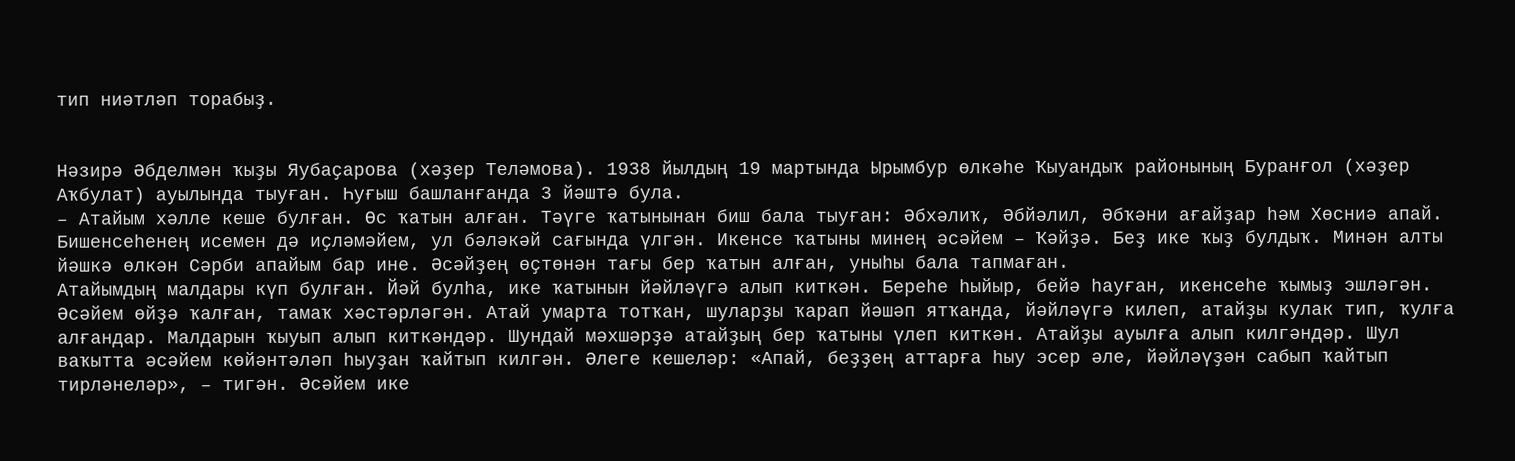тип ниәтләп торабыҙ.


Нәзирә Әбделмән ҡыҙы Яубаҫарова (хәҙер Теләмова). 1938 йылдың 19 мартында Ырымбур өлкәһе Ҡыуандыҡ районының Буранғол (хәҙер Аҡбулат) ауылында тыуған. Һуғыш башланғанда 3 йәштә була.
– Атайым хәлле кеше булған. Өс ҡатын алған. Тәүге ҡатынынан биш бала тыуған: Әбхәлиҡ, Әбйәлил, Әбҡәни ағайҙар һәм Хөсниә апай. Бишенсеһенең исемен дә иҫләмәйем, ул бәләкәй сағында үлгән. Икенсе ҡатыны минең әсәйем – Ҡәйҙә. Беҙ ике ҡыҙ булдыҡ. Минән алты йәшкә өлкән Сәрби апайым бар ине. Әсәйҙең өҫтөнән тағы бер ҡатын алған, уныһы бала тапмаған.
Атайымдың малдары күп булған. Йәй булһа, ике ҡатынын йәйләүгә алып киткән. Береһе һыйыр, бейә һауған, икенсеһе ҡымыҙ эшләгән. Әсәйем өйҙә ҡалған, тамаҡ хәстәрләгән. Атай умарта тотҡан, шуларҙы ҡарап йәшәп ятҡанда, йәйләүгә килеп, атайҙы кулак тип, ҡулға алғандар. Малдарын ҡыуып алып киткәндәр. Шундай мәхшәрҙә атайҙың бер ҡатыны үлеп киткән. Атайҙы ауылға алып килгәндәр. Шул ваҡытта әсәйем көйәнтәләп һыуҙан ҡайтып килгән. Әлеге кешеләр: «Апай, беҙҙең аттарға һыу эсер әле, йәйләүҙән сабып ҡайтып тирләнеләр», – тигән. Әсәйем ике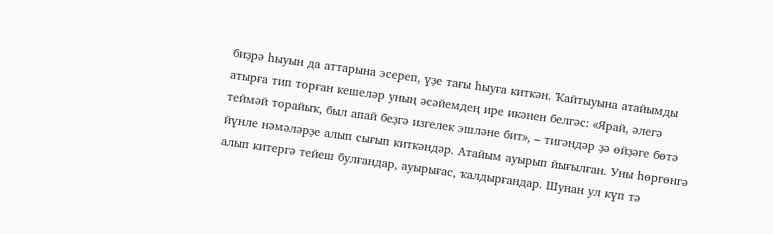биҙрә һыуын да аттарына эсереп, үҙе тағы һыуға киткән. Ҡайтыуына атайымды атырға тип торған кешеләр уның әсәйемдең ире икәнен белгәс: «Ярай, әлегә теймәй торайыҡ, был апай беҙгә изгелек эшләне бит», – тигәндәр ҙә өйҙәге бөтә йүнле нәмәләрҙе алып сығып киткәндәр. Атайым ауырып йығылған. Уны һөргөнгә алып китергә тейеш булғандар, ауырығас, ҡалдырғандар. Шунан ул күп тә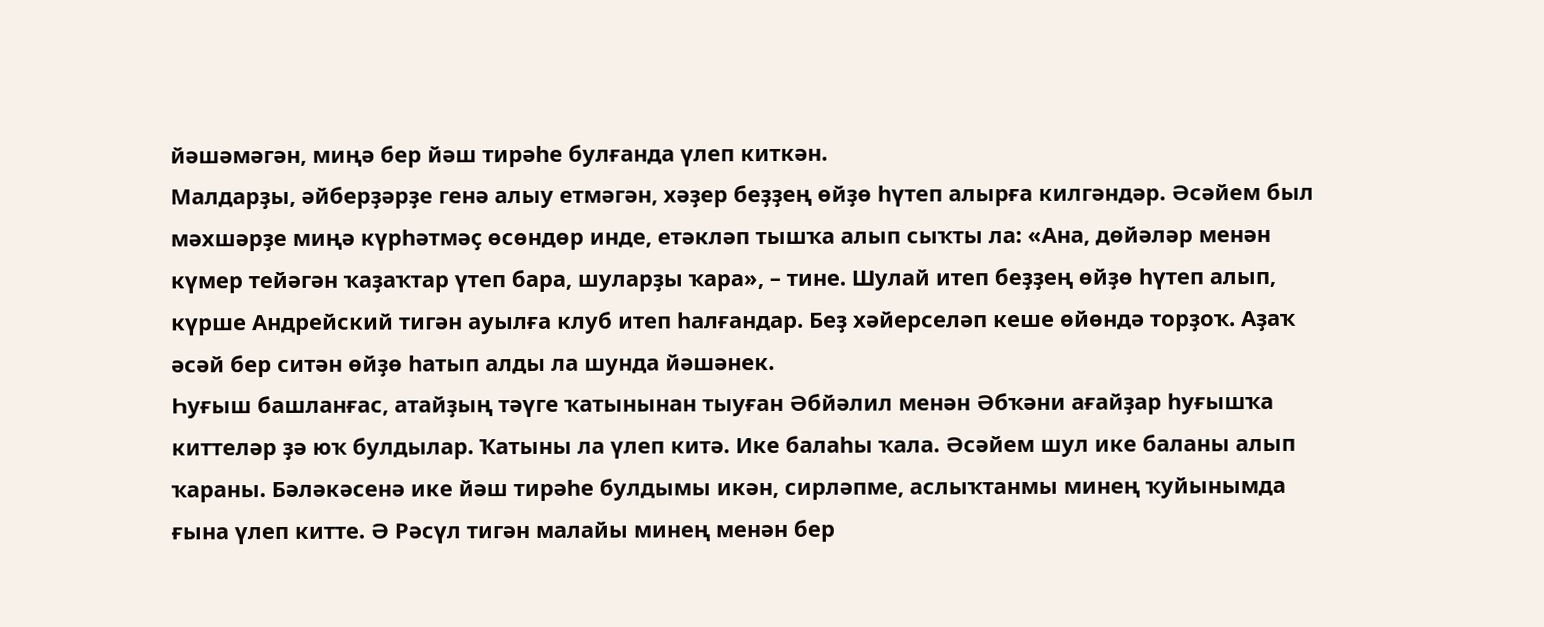йәшәмәгән, миңә бер йәш тирәһе булғанда үлеп киткән.
Малдарҙы, әйберҙәрҙе генә алыу етмәгән, хәҙер беҙҙең өйҙө һүтеп алырға килгәндәр. Әсәйем был мәхшәрҙе миңә күрһәтмәҫ өсөндөр инде, етәкләп тышҡа алып сыҡты ла: «Ана, дөйәләр менән күмер тейәгән ҡаҙаҡтар үтеп бара, шуларҙы ҡара», – тине. Шулай итеп беҙҙең өйҙө һүтеп алып, күрше Андрейский тигән ауылға клуб итеп һалғандар. Беҙ хәйерселәп кеше өйөндә торҙоҡ. Аҙаҡ әсәй бер ситән өйҙө һатып алды ла шунда йәшәнек.
Һуғыш башланғас, атайҙың тәүге ҡатынынан тыуған Әбйәлил менән Әбҡәни ағайҙар һуғышҡа киттеләр ҙә юҡ булдылар. Ҡатыны ла үлеп китә. Ике балаһы ҡала. Әсәйем шул ике баланы алып ҡараны. Бәләкәсенә ике йәш тирәһе булдымы икән, сирләпме, аслыҡтанмы минең ҡуйынымда ғына үлеп китте. Ә Рәсүл тигән малайы минең менән бер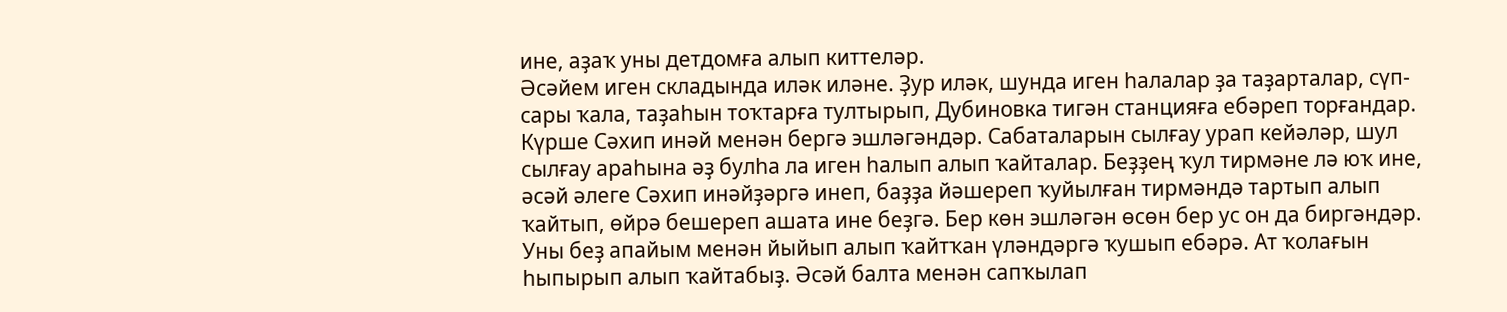ине, аҙаҡ уны детдомға алып киттеләр.
Әсәйем иген складында иләк иләне. Ҙур иләк, шунда иген һалалар ҙа таҙарталар, сүп-сары ҡала, таҙаһын тоҡтарға тултырып, Дубиновка тигән станцияға ебәреп торғандар. Күрше Сәхип инәй менән бергә эшләгәндәр. Сабаталарын сылғау урап кейәләр, шул сылғау араһына әҙ булһа ла иген һалып алып ҡайталар. Беҙҙең ҡул тирмәне лә юҡ ине, әсәй әлеге Сәхип инәйҙәргә инеп, баҙҙа йәшереп ҡуйылған тирмәндә тартып алып ҡайтып, өйрә бешереп ашата ине беҙгә. Бер көн эшләгән өсөн бер ус он да биргәндәр. Уны беҙ апайым менән йыйып алып ҡайтҡан үләндәргә ҡушып ебәрә. Ат ҡолағын һыпырып алып ҡайтабыҙ. Әсәй балта менән сапҡылап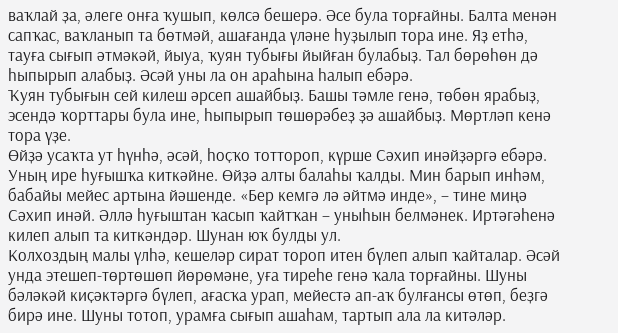ваҡлай ҙа, әлеге онға ҡушып, көлсә бешерә. Әсе була торғайны. Балта менән сапҡас, ваҡланып та бөтмәй, ашағанда үләне һуҙылып тора ине. Яҙ етһә, тауға сығып әтмәкәй, йыуа, ҡуян тубығы йыйған булабыҙ. Тал бөрөһөн дә һыпырып алабыҙ. Әсәй уны ла он араһына һалып ебәрә.
Ҡуян тубығын сей килеш әрсеп ашайбыҙ. Башы тәмле генә, төбөн ярабыҙ, эсендә ҡорттары була ине, һыпырып төшөрәбеҙ ҙә ашайбыҙ. Мөртләп кенә тора үҙе.
Өйҙә усаҡта ут һүнһә, әсәй, һоҫҡо тоттороп, күрше Сәхип инәйҙәргә ебәрә. Уның ире һуғышҡа киткәйне. Өйҙә алты балаһы ҡалды. Мин барып инһәм, бабайы мейес артына йәшенде. «Бер кемгә лә әйтмә инде», – тине миңә Сәхип инәй. Әллә һуғыштан ҡасып ҡайтҡан – уныһын белмәнек. Иртәгәһенә килеп алып та киткәндәр. Шунан юҡ булды ул.
Колхоздың малы үлһә, кешеләр сират тороп итен бүлеп алып ҡайталар. Әсәй унда этешеп-төртөшөп йөрөмәне, уға тиреһе генә ҡала торғайны. Шуны бәләкәй киҫәктәргә бүлеп, ағасҡа урап, мейестә ап-аҡ булғансы өтөп, беҙгә бирә ине. Шуны тотоп, урамға сығып ашаһам, тартып ала ла китәләр.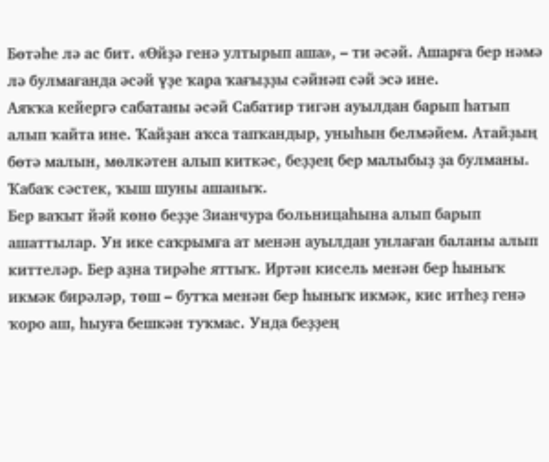Бөтәһе лә ас бит. «Өйҙә генә ултырып аша», – ти әсәй. Ашарға бер нәмә лә булмағанда әсәй үҙе ҡара ҡағыҙҙы сәйнәп сәй эсә ине.
Аяҡҡа кейергә сабатаны әсәй Сабатир тигән ауылдан барып һатып алып ҡайта ине. Ҡайҙан аҡса тапҡандыр, уныһын белмәйем. Атайҙың бөтә малын, мөлкәтен алып киткәс, беҙҙең бер малыбыҙ ҙа булманы. Ҡабаҡ сәстек, ҡыш шуны ашаныҡ.
Бер ваҡыт йәй көнө беҙҙе Зианчура больницаһына алып барып ашаттылар. Ун ике саҡрымға ат менән ауылдан унлаған баланы алып киттеләр. Бер аҙна тирәһе яттыҡ. Иртән кисель менән бер һыныҡ икмәк бирәләр, төш – бутҡа менән бер һыныҡ икмәк, кис итһеҙ генә ҡоро аш, һыуға бешкән туҡмас. Унда беҙҙең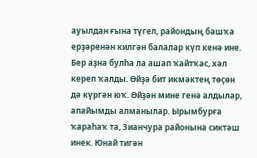ауылдан ғына түгел, райондың башҡа ерҙәренән килгән балалар күп кенә ине. Бер аҙна булһа ла ашап ҡайтҡас, хәл кереп ҡалды. Өйҙә бит икмәктең төҫөн дә күргән юҡ. Өйҙән мине генә алдылар, апайымды алманылар. Ырымбурға ҡараһаҡ та, Зианчура районына сиктәш инек. Юнай тигән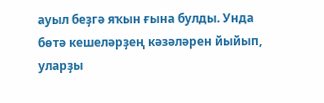ауыл беҙгә яҡын ғына булды. Унда бөтә кешеләрҙең кәзәләрен йыйып, уларҙы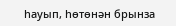һауып, һөтөнән брынза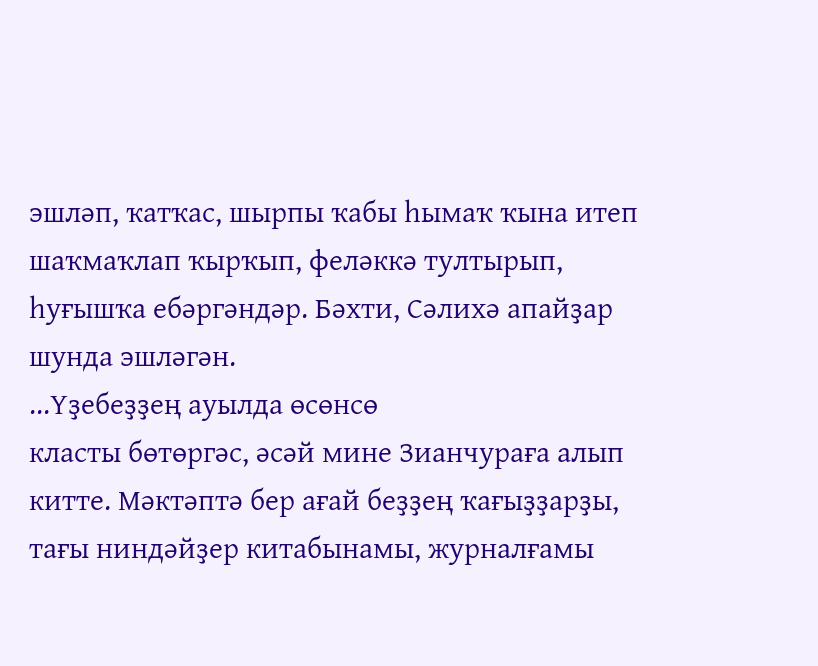эшләп, ҡатҡас, шырпы ҡабы һымаҡ ҡына итеп шаҡмаҡлап ҡырҡып, феләккә тултырып, һуғышҡа ебәргәндәр. Бәхти, Сәлихә апайҙар шунда эшләгән.
...Үҙебеҙҙең ауылда өсөнсө
класты бөтөргәс, әсәй мине Зианчураға алып китте. Мәктәптә бер ағай беҙҙең ҡағыҙҙарҙы, тағы ниндәйҙер китабынамы, журналғамы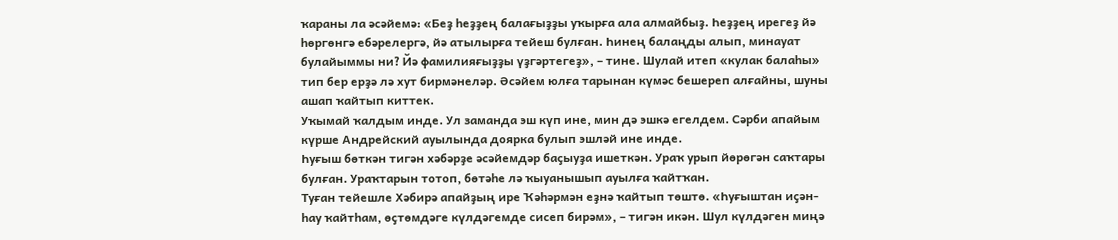ҡараны ла әсәйемә: «Беҙ һеҙҙең балағыҙҙы уҡырға ала алмайбыҙ. Һеҙҙең ирегеҙ йә һөргөнгә ебәрелергә, йә атылырға тейеш булған. Һинең балаңды алып, минауат булайыммы ни? Йә фамилияғыҙҙы үҙгәртегеҙ», – тине. Шулай итеп «кулак балаһы» тип бер ерҙә лә хут бирмәнеләр. Әсәйем юлға тарынан күмәс бешереп алғайны, шуны ашап ҡайтып киттек.
Уҡымай ҡалдым инде. Ул заманда эш күп ине, мин дә эшкә егелдем. Сәрби апайым күрше Андрейский ауылында доярка булып эшләй ине инде.
Һуғыш бөткән тигән хәбәрҙе әсәйемдәр баҫыуҙа ишеткән. Ураҡ урып йөрөгән саҡтары булған. Ураҡтарын тотоп, бөтәһе лә ҡыуанышып ауылға ҡайтҡан.
Туған тейешле Хәбирә апайҙың ире Ҡәһәрмән еҙнә ҡайтып төштө. «Һуғыштан иҫән-һау ҡайтһам, өҫтөмдәге күлдәгемде сисеп бирәм», – тигән икән. Шул күлдәген миңә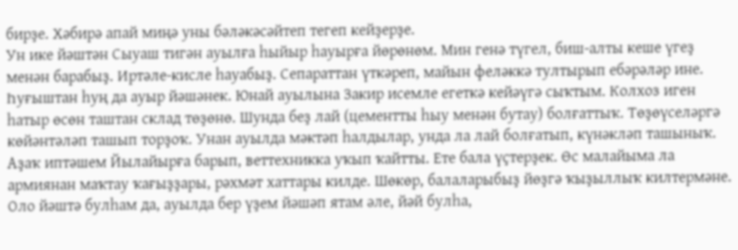бирҙе. Хәбирә апай миңә уны бәләкәсәйтеп тегеп кейҙерҙе.
Ун ике йәштән Сыуаш тигән ауылға һыйыр һауырға йөрөнөм. Мин генә түгел, биш-алты кеше үгеҙ менән барабыҙ. Иртәле-кисле һауабыҙ. Сепараттан үткәреп, майын феләккә тултырып ебәрәләр ине.
Һуғыштан һуң да ауыр йәшәнек. Юнай ауылына Закир исемле егеткә кейәүгә сыҡтым. Колхоз иген һатыр өсөн таштан склад төҙөнө. Шунда беҙ лай (цементты һыу менән бутау) болғаттыҡ. Төҙөүселәргә көйәнтәләп ташып торҙоҡ. Унан ауылда мәктәп һалдылар, унда ла лай болғатып, күнәкләп ташыныҡ. Аҙаҡ иптәшем Йылайырға барып, веттехникка уҡып ҡайтты. Ете бала үҫтерҙек. Өс малайыма ла армиянан маҡтау ҡағыҙҙары, рәхмәт хаттары килде. Шөкөр, балаларыбыҙ йөҙгә ҡыҙыллыҡ килтермәне. Оло йәштә булһам да, ауылда бер үҙем йәшәп ятам әле, йәй булһа,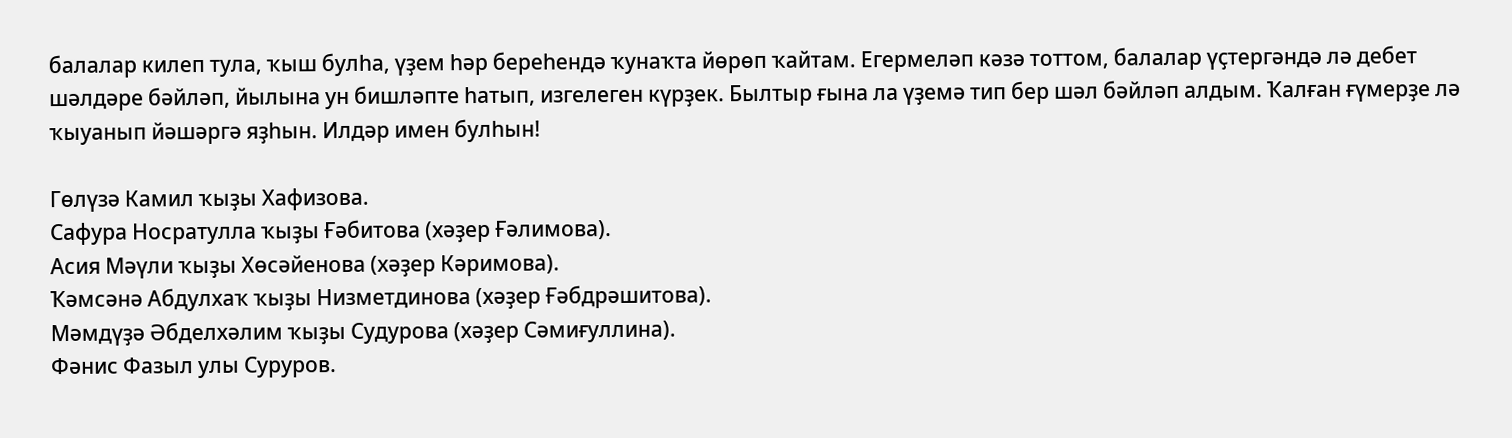балалар килеп тула, ҡыш булһа, үҙем һәр береһендә ҡунаҡта йөрөп ҡайтам. Егермеләп кәзә тоттом, балалар үҫтергәндә лә дебет шәлдәре бәйләп, йылына ун бишләпте һатып, изгелеген күрҙек. Былтыр ғына ла үҙемә тип бер шәл бәйләп алдым. Ҡалған ғүмерҙе лә ҡыуанып йәшәргә яҙһын. Илдәр имен булһын!

Гөлүзә Камил ҡыҙы Хафизова.
Сафура Носратулла ҡыҙы Ғәбитова (хәҙер Ғәлимова).
Асия Мәүли ҡыҙы Хөсәйенова (хәҙер Кәримова).
Ҡәмсәнә Абдулхаҡ ҡыҙы Низметдинова (хәҙер Ғәбдрәшитова).
Мәмдүҙә Әбделхәлим ҡыҙы Судурова (хәҙер Сәмиғуллина).
Фәнис Фазыл улы Суруров.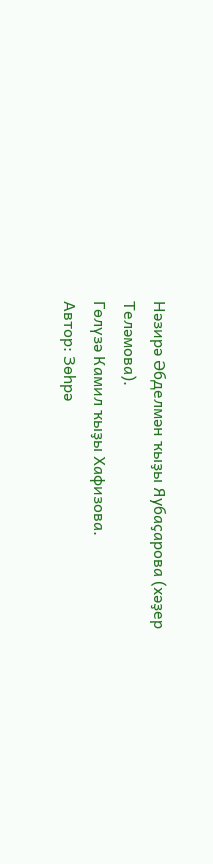Нәзирә Әбделмән ҡыҙы Яубаҫарова (хәҙер Теләмова).
Гөлүзә Камил ҡыҙы Хафизова.
Автор: Зөһрә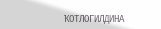ҠОТЛОГИЛДИНА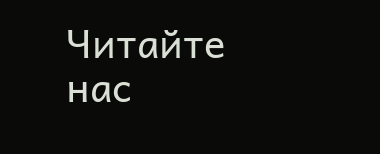Читайте нас